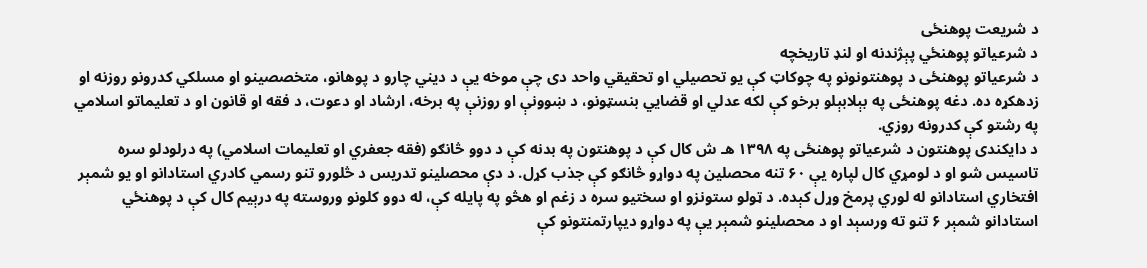د شریعت پوهنځی
د شرعیاتو پوهنځي پېژندنه او لنډ تاریخچه
د شرعیاتو پوهنځی د پوهنتونونو په چوکاټ کې یو تحصیلي او تحقیقي واحد دی چې موخه یې د ديني چارو د پوهانو، متخصصینو او مسلکي کدرونو روزنه او زدهکړه ده. دغه پوهنځی په بېلابېلو برخو کې لکه عدلي او قضایي بنسټونو، د ښوونې او روزنې په برخه، ارشاد او دعوت، د فقه او قانون او د تعلیماتو اسلامي په رشتو کې کدرونه روزي.
د دایکندی پوهنتون د شرعیاتو پوهنځی په ۱۳۹۸ هـ ش کال کې د پوهنتون په بدنه کې د دوو څانګو (فقه جعفري او تعلیمات اسلامي) په درلودلو سره تاسیس شو او د لومړي کال لپاره یې ۶۰ تنه محصلین په دواړو څانګو کې جذب کړل. د دې محصلینو تدریس د څلورو تنو رسمي کادري استادانو او یو شمېر افتخاري استادانو له لوري پرمخ وړل کېده. د ټولو ستونزو او سختیو سره د زغم او هڅو په پایله کې، له دوو کلونو وروسته په درېیم کال کې د پوهنځي استادانو شمېر ۶ تنو ته ورسېد او د محصلینو شمېر یې په دواړو دیپارتمنتونو کې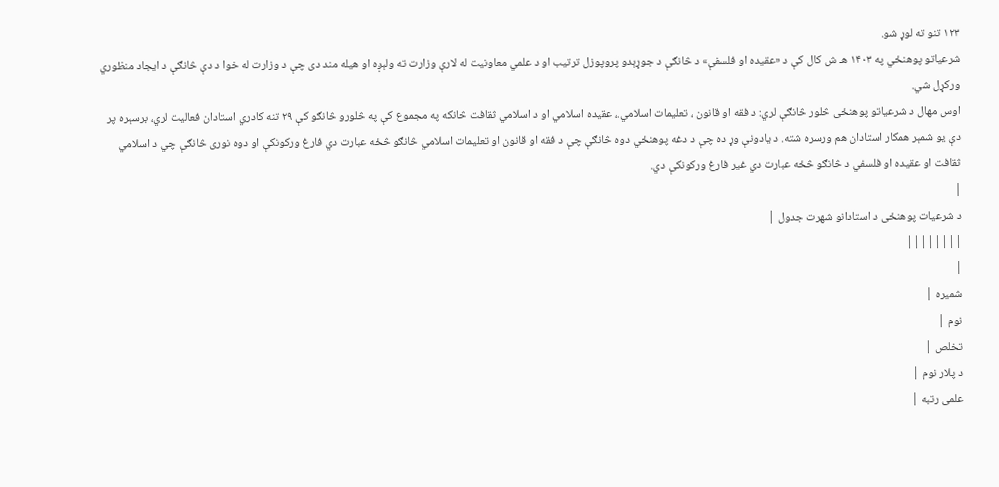۱۲۳ تنو ته لوړ شو.
شرعیاتو پوهنځي په ۱۴۰۳ هـ ش کال کې د «عقیده او فلسفې» د څانګې د جوړېدو پروپوزل ترتیب او د علمي معاونیت له لارې وزارت ته ولېږه او هیله مند دی چې د وزارت له خوا د دې څانګې د ایجاد منظوري ورکړل شي.
اوس مهال د شرعیاتو پوهنځی څلور څانګې لري: د فقه او قانون ، تعلیمات اسلامي.، عقیده اسلامي او د اسلامي ثقافت څانکه په مجموع کې په څلورو څانګو کې ۲۹ تنه کادري استادان فعالیت لري، برسېره پر دې یو شمېر همکار استادان هم ورسره شته. د یادونې وړ ده چې د دغه پوهنځي دوه څانګې چې د فقه او قانون او تعلیمات اسلامي څانګو څځه عبارت دي فارغ ورکونکې او دوه نوری څانګې چي د اسلامي ثقافت او عقیده او فلسفي د څانګو څځه عبارت دي غیر فارغ ورکونکې دي.
|
د شرعیات پوهنځی د استادانو شهرت جدول |
||||||||
|
شمیره |
نوم |
تخلص |
د پلار نوم |
علمی رتبه |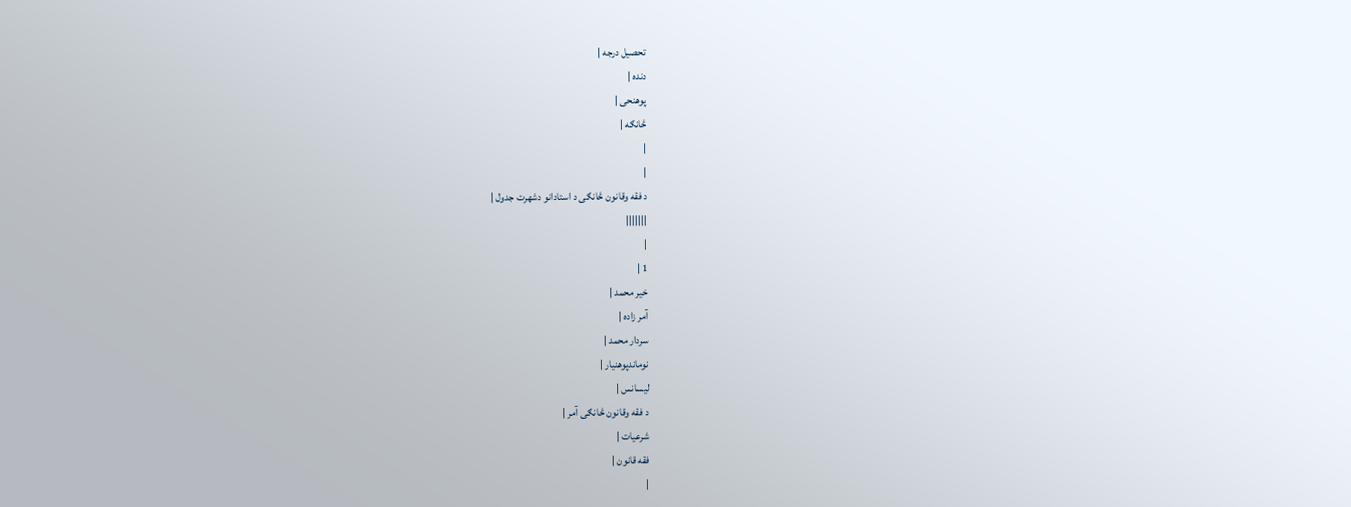تحصیل درجه |
دنده |
پوهنحی |
څانګه |
|
|
د فقه وقانون څانګی د استادانو دشهرت جدول |
|||||||
|
1 |
خیر محمد |
آمر زاده |
سردار محمد |
نوماندپوهنیار |
لیسانس |
د فقه وقانون څانګی آمر |
شرعیات |
فقه قانون |
|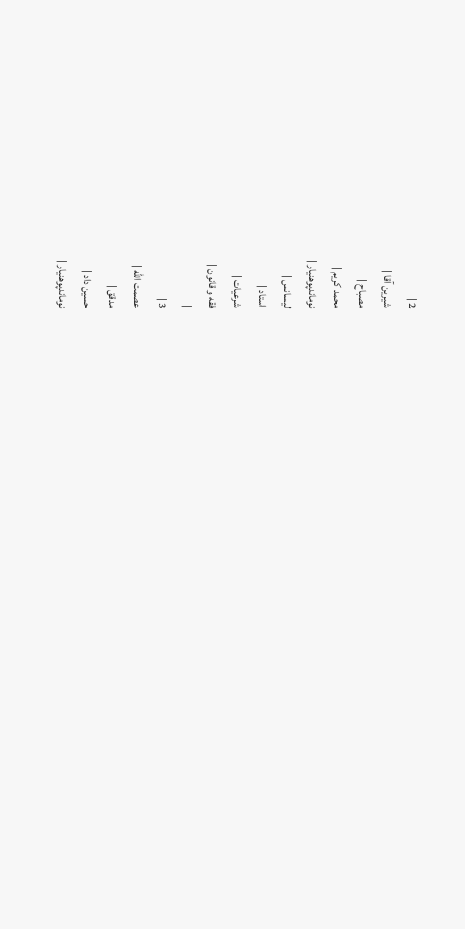2 |
شیرین آقا |
مصباح |
محمد کریم |
نوماندپوهنیار |
لیسانس |
استاد |
شرعیات |
فقه و قانون |
|
3 |
عصمت الله |
مدقق |
حسین داد |
نوماندپوهنیار |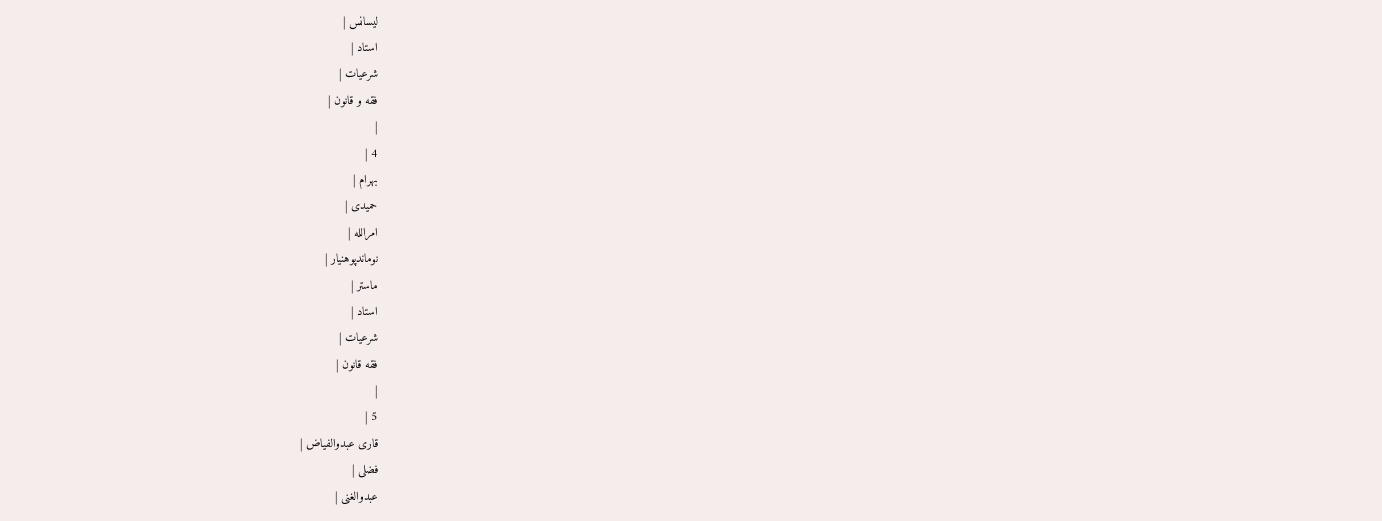لیسانس |
استاد |
شرعیات |
فقه و قانون |
|
4 |
بهرام |
حمیدی |
امرالله |
نوماندپوهنیار |
ماستر |
استاد |
شرعیات |
فقه قانون |
|
5 |
قاری عبدوالفیاض |
فضلی |
عبدوالغنی |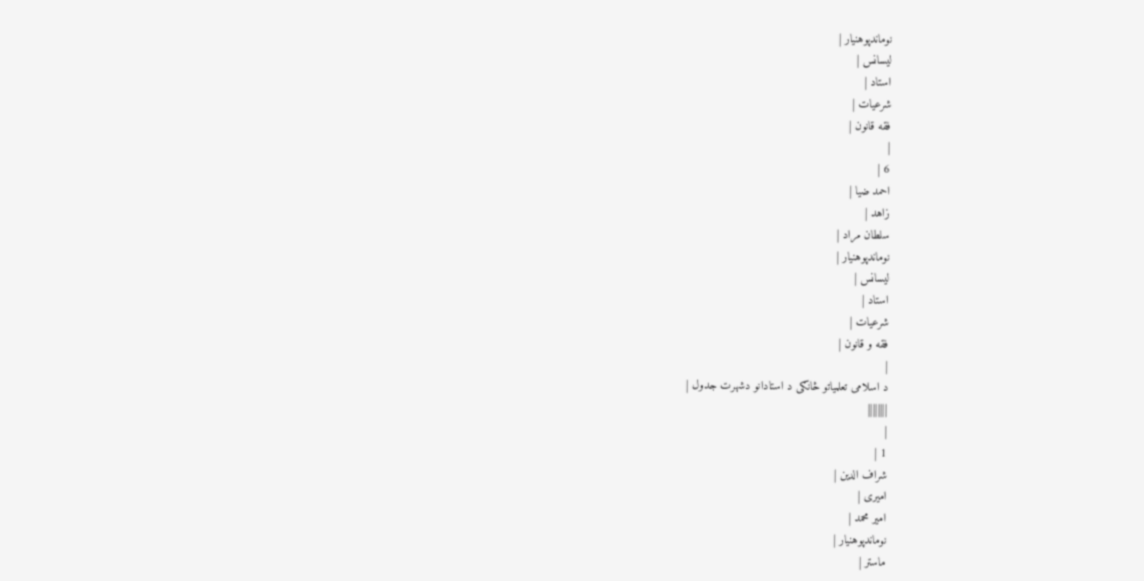نوماندپوهنیار |
لیسانس |
استاد |
شرعیات |
فقه قانون |
|
6 |
احمد ضیا |
زاهد |
سلطان مراد |
نوماندپوهنیار |
لیسانس |
استاد |
شرعیات |
فقه و قانون |
|
د اسلامی تعلمیاتو څانګی د استادانو دشهرت جدول |
||||||||
|
1 |
شراف الدین |
امیری |
امیر محمد |
نوماندپوهنیار |
ماستر |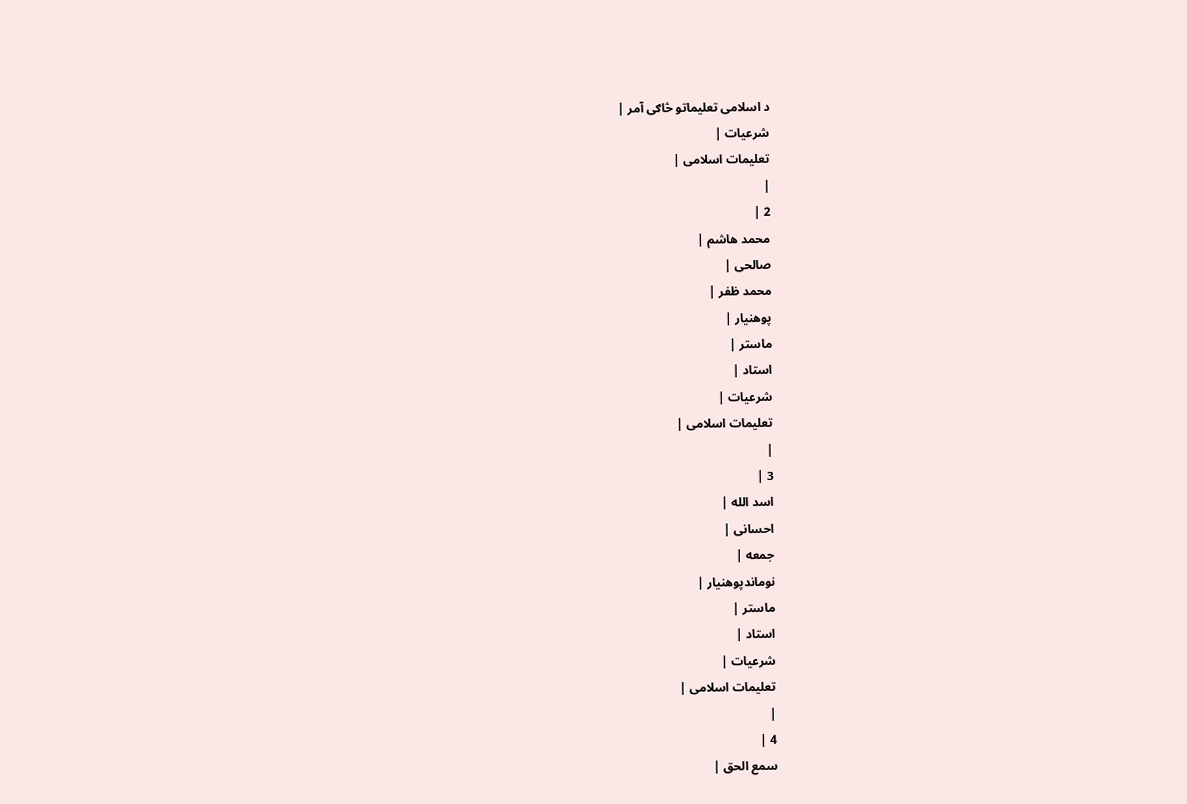د اسلامی تعلیماتو څاګی آمر |
شرعیات |
تعلیمات اسلامی |
|
2 |
محمد هاشم |
صالحی |
محمد ظفر |
پوهنیار |
ماستر |
استاد |
شرعیات |
تعلیمات اسلامی |
|
3 |
اسد الله |
احسانی |
جمعه |
نوماندپوهنیار |
ماستر |
استاد |
شرعیات |
تعلیمات اسلامی |
|
4 |
سمع الحق |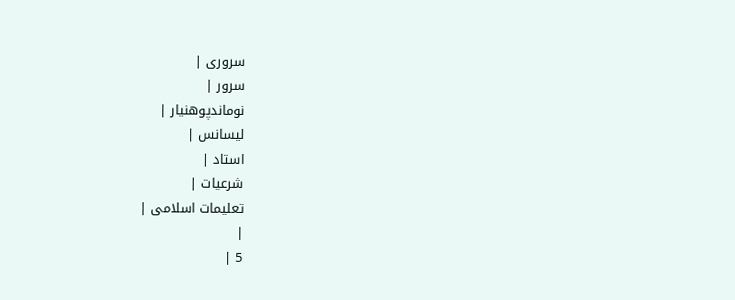سروری |
سرور |
نوماندپوهنیار |
لیسانس |
استاد |
شرعیات |
تعلیمات اسلامی |
|
5 |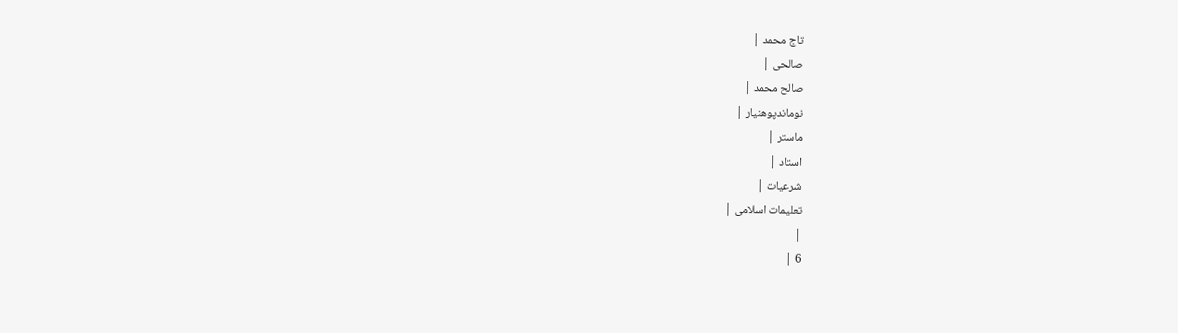تاج محمد |
صالحی |
صالح محمد |
نوماندپوهنیار |
ماستر |
استاد |
شرعیات |
تعلیمات اسلامی |
|
6 |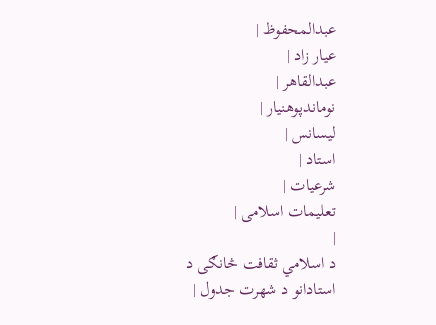عبدالمحفوظ |
عیار زاد |
عبدالقاهر |
نوماندپوهنیار |
لیسانس |
استاد |
شرعیات |
تعلیمات اسلامی |
|
د اسلامي ثقافت څانګی د استادانو د شهرت جدول |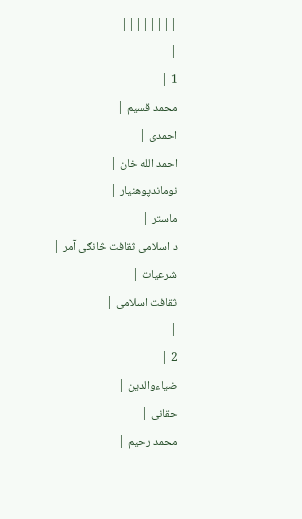||||||||
|
1 |
محمد قسیم |
احمدی |
احمد الله خان |
نوماندپوهنیار |
ماستر |
د اسلامی ثقافت څانګی آمر |
شرعیات |
ثقافت اسلامی |
|
2 |
ضیاءوالدین |
حقانی |
محمد رحیم |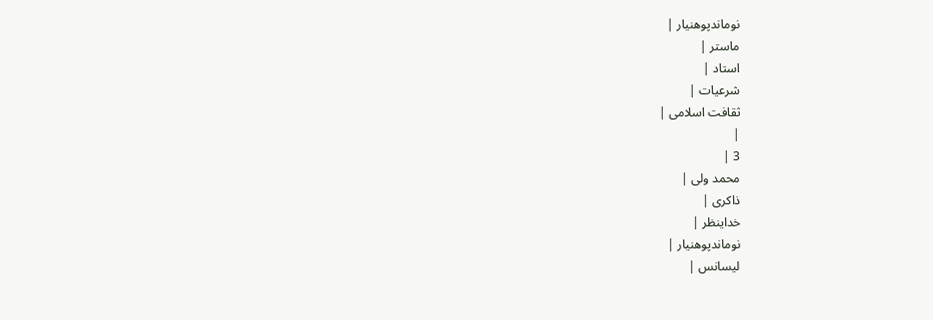نوماندپوهنیار |
ماستر |
استاد |
شرعیات |
ثقافت اسلامی |
|
3 |
محمد ولی |
ذاکری |
خداینظر |
نوماندپوهنیار |
لیسانس |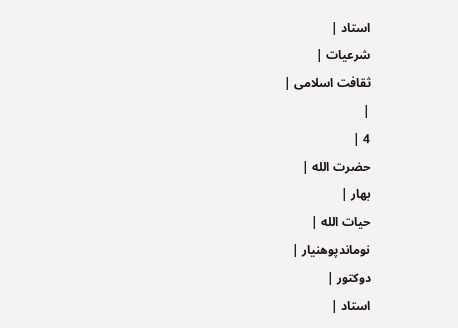استاد |
شرعیات |
ثقافت اسلامی |
|
4 |
حضرت الله |
بهار |
حیات الله |
نوماندپوهنیار |
دوکتور |
استاد |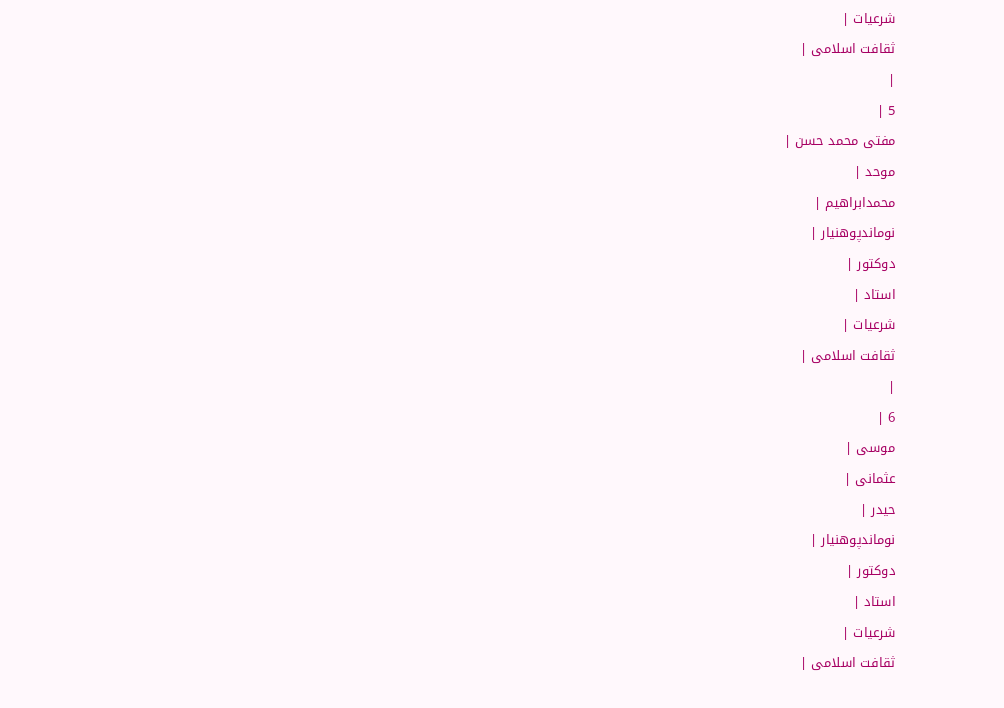شرعیات |
ثقافت اسلامی |
|
5 |
مفتی محمد حسن |
موحد |
محمدابراهیم |
نوماندپوهنیار |
دوکتور |
استاد |
شرعیات |
ثقافت اسلامی |
|
6 |
موسی |
عثمانی |
حیدر |
نوماندپوهنیار |
دوکتور |
استاد |
شرعیات |
ثقافت اسلامی |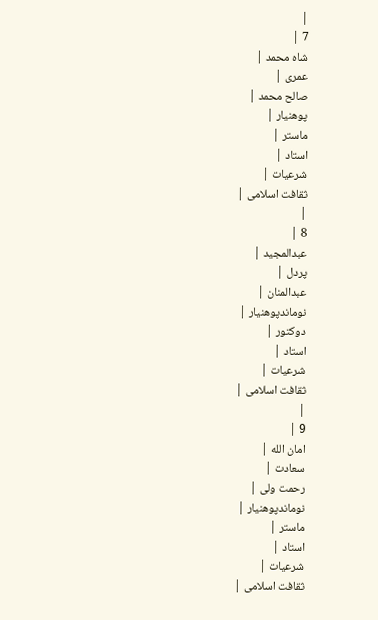|
7 |
شاه محمد |
عمری |
صالح محمد |
پوهنیار |
ماستر |
استاد |
شرعیات |
ثقافت اسلامی |
|
8 |
عبدالمجید |
پردل |
عبدالمنان |
نوماندپوهنیار |
دوکتور |
استاد |
شرعیات |
ثقافت اسلامی |
|
9 |
امان الله |
سعادت |
رحمت ولی |
نوماندپوهنیار |
ماستر |
استاد |
شرعیات |
ثقافت اسلامی |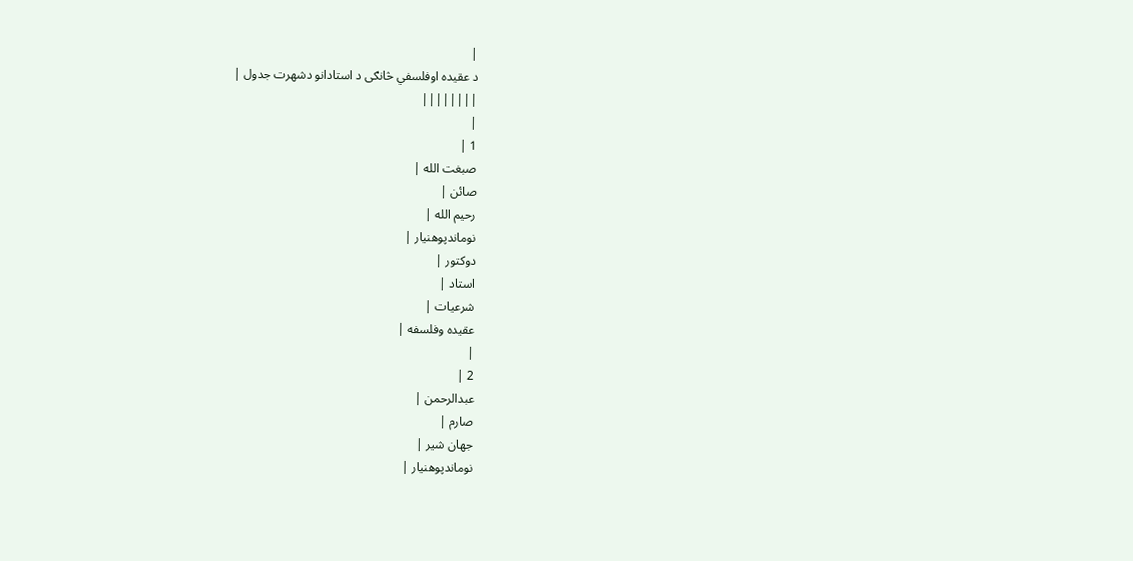|
د عقیده اوفلسفي څانګی د استادانو دشهرت جدول |
||||||||
|
1 |
صبغت الله |
صائن |
رحیم الله |
نوماندپوهنیار |
دوکتور |
استاد |
شرعیات |
عقیده وفلسفه |
|
2 |
عبدالرحمن |
صارم |
جهان شیر |
نوماندپوهنیار |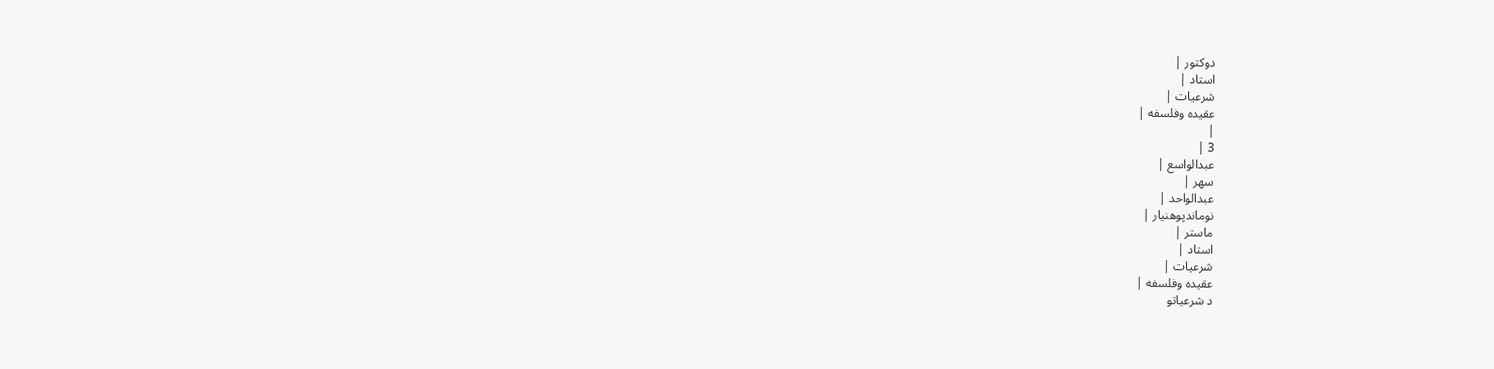دوکتور |
استاد |
شرعیات |
عقیده وفلسفه |
|
3 |
عبدالواسع |
سهر |
عبدالواحد |
نوماندپوهنیار |
ماستر |
استاد |
شرعیات |
عقیده وفلسفه |
د شرعیاتو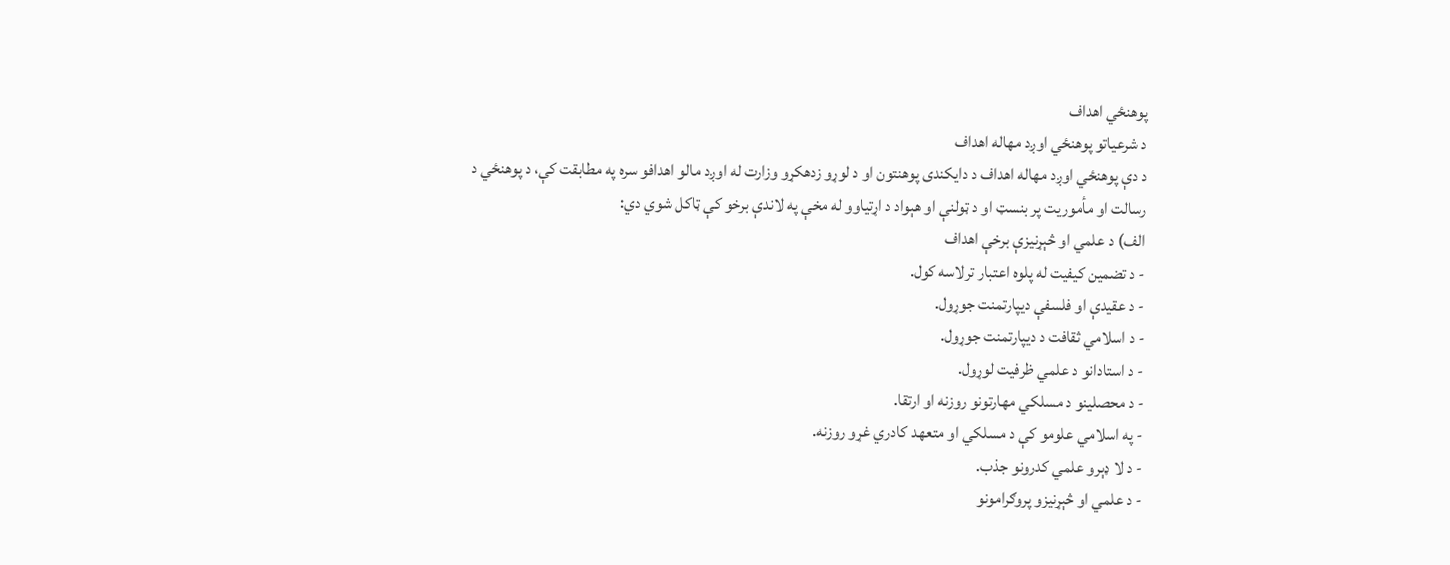پوهنځي اهداف
د شرعیاتو پوهنځي اوږد مهاله اهداف
د دې پوهنځي اوږد مهاله اهداف د دایکندی پوهنتون او د لوړو زدهکړو وزارت له اوږد مالو اهدافو سره په مطابقت کې، د پوهنځي د رسالت او مأموریت پر بنسټ او د ټولنې او هېواد د اړتیاوو له مخې په لاندې برخو کې ټاکل شوي دي:
الف) د علمي او څېړنیزې برخې اهداف
- د تضمین کیفیت له پلوه اعتبار ترلاسه کول.
- د عقیدې او فلسفې دیپارتمنت جوړول.
- د اسلامي ثقافت د دیپارتمنت جوړول.
- د استادانو د علمي ظرفیت لوړول.
- د محصلینو د مسلکي مهارتونو روزنه او ارتقا.
- په اسلامي علومو کې د مسلکي او متعهد کادري غړو روزنه.
- د لا ډېرو علمي کدرونو جذب.
- د علمي او څېړنیزو پروګرامونو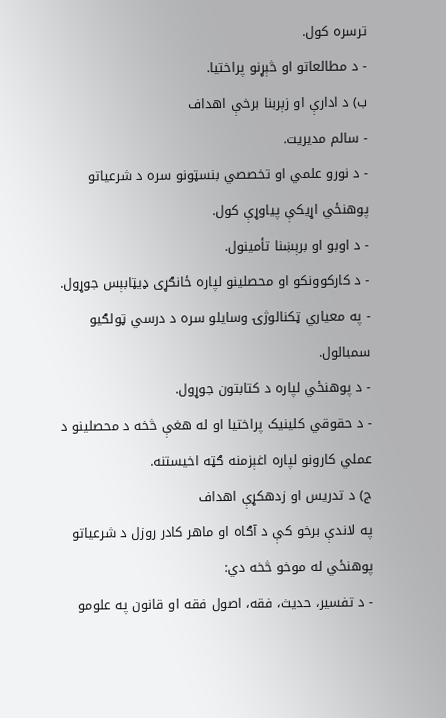ترسره کول.
- د مطالعاتو او څېړنو پراختیا.
ب) د ادارې او زېربنا برخې اهداف
- سالم مدیریت.
- د نورو علمي او تخصصي بنسټونو سره د شرعیاتو پوهنځي اړیکې پیاوړې کول.
- د اوبو او برېښنا تأمینول.
- د کارکوونکو او محصلینو لپاره ځانګړی ډیټابېس جوړول.
- په معیاري ټکنالوژۍ وسایلو سره د درسي ټولګیو سمبالول.
- د پوهنځي لپاره د کتابتون جوړول.
- د حقوقي کلینیک پراختیا او له هغې څخه د محصلینو د عملي کارونو لپاره اغېزمنه ګټه اخیستنه.
ج) د تدریس او زدهکړې اهداف
په لاندې برخو کې د آګاه او ماهر کادر روزل د شرعیاتو پوهنځي له موخو څخه دي:
- د تفسیر، حدیث، فقه، اصول فقه او قانون په علومو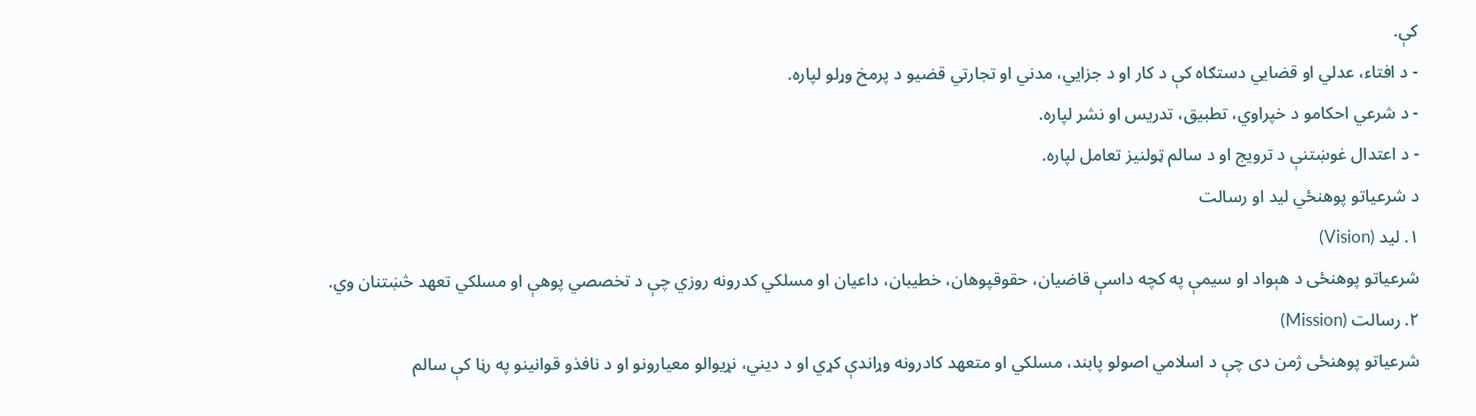کې.
- د افتاء، عدلي او قضایي دستګاه کې د کار او د جزایي، مدني او تجارتي قضیو د پرمخ وړلو لپاره.
- د شرعي احکامو د خپراوي، تطبیق، تدریس او نشر لپاره.
- د اعتدال غوښتنې د ترویج او د سالم ټولنیز تعامل لپاره.
د شرعیاتو پوهنځي لید او رسالت
۱. لید (Vision)
شرعیاتو پوهنځی د هېواد او سیمې په کچه داسې قاضیان، حقوقپوهان، خطیبان، داعیان او مسلکي کدرونه روزي چې د تخصصي پوهې او مسلکي تعهد څښتنان وي.
۲. رسالت (Mission)
شرعیاتو پوهنځی ژمن دی چې د اسلامي اصولو پابند، مسلکي او متعهد کادرونه وړاندې کړي او د دیني، نړیوالو معیارونو او د نافذو قوانینو په رڼا کې سالم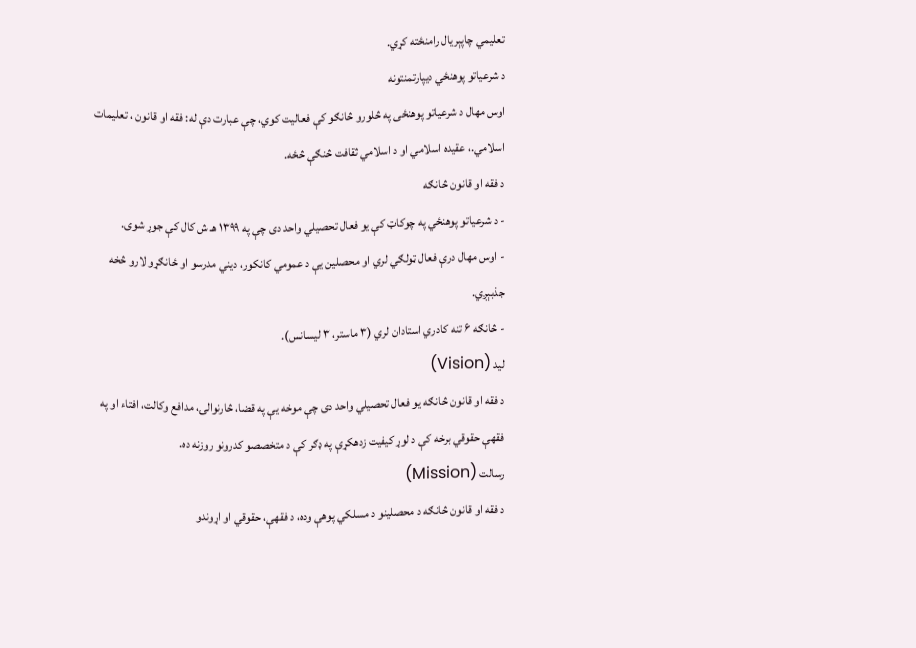تعلیمي چاپېریال رامنځته کړي.
د شرعیاتو پوهنځي دیپارتمنتونه
اوس مهال د شرعیاتو پوهنځی په څلورو څانګو کې فعالیت کوي، چې عبارت دې له: فقه او قانون ، تعلیمات اسلامي.، عقیده اسلامي او د اسلامي ثقافت څنګې څځه.
د فقه او قانون څانګه
- د شرعیاتو پوهنځي په چوکاټ کې یو فعال تحصیلي واحد دی چې په ۱۳۹۹ هـ ش کال کې جوړ شوی.
- اوس مهال درې فعال ټولګي لري او محصلین یې د عمومي کانکور، دیني مدرسو او ځانګړو لارو څخه جذبېږي.
- څانګه ۶ تنه کادري استادان لري (۳ ماستر، ۳ لیسانس).
لید (Vision)
د فقه او قانون څانګه یو فعال تحصیلي واحد دی چې موخه یې په قضا، څارنوالۍ، مدافع وکالت، افتاء او په فقهې حقوقي برخه کې د لوړ کیفیت زدهکړې په ډګر کې د متخصصو کدرونو روزنه ده.
رسالت (Mission)
د فقه او قانون څانګه د محصلینو د مسلکي پوهې وده، د فقهې، حقوقي او اړوندو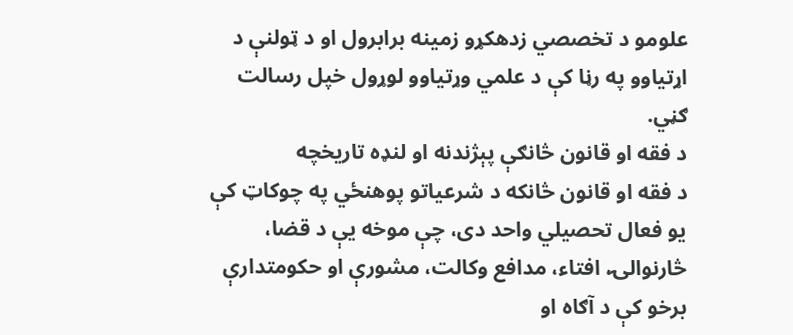علومو د تخصصي زدهکړو زمینه برابرول او د ټولنې د اړتیاوو په رڼا کې د علمي وړتیاوو لوړول خپل رسالت ګڼي.
د فقه او قانون څانګې پېژندنه او لنډه تاریخچه
د فقه او قانون څانکه د شرعیاتو پوهنځي په چوکاټ کې یو فعال تحصیلي واحد دی، چې موخه یې د قضا، څارنوالۍ، افتاء، مدافع وکالت، مشورې او حکومتدارې برخو کې د آګاه او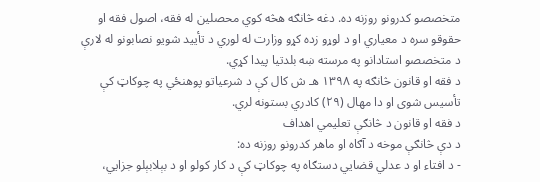متخصصو کدرونو روزنه ده. دغه څانګه هڅه کوي محصلین له فقه، اصول فقه او حقوقو سره د معیاري او د لوړو زده کړو وزارت له لوري د تأیید شویو نصابونو له لارې د متخصصو استادانو په مرسته ښه بلدتیا پیدا کړي.
د فقه او قانون څانګه په ۱۳۹۸ هـ ش کال کې د شرعیاتو پوهنځي په چوکاټ کې تأسیس شوی او دا مهال (۲۹) کادري بستونه لري.
د فقه او قانون د څانګې تعلیمي اهداف
د دې څانګې موخه د آګاه او ماهر کدرونو روزنه ده:
- د افتاء او د عدلي قضایي دستګاه په چوکاټ کې د کار کولو او د بېلابېلو جزایي،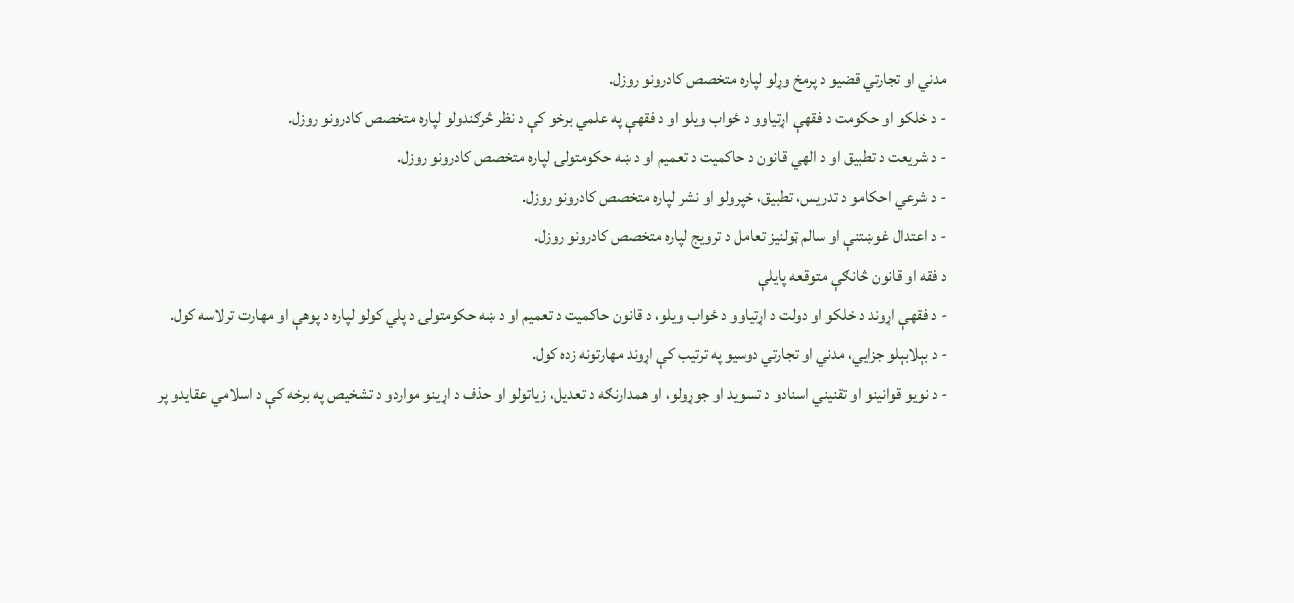مدني او تجارتي قضیو د پرمخ وړلو لپاره متخصص کادرونو روزل.
- د خلکو او حکومت د فقهې اړتیاوو د ځواب ویلو او د فقهې په علمي برخو کې د نظر څرګندولو لپاره متخصص کادرونو روزل.
- د شریعت د تطبیق او د الهي قانون د حاکمیت د تعمیم او د ښه حکومتولۍ لپاره متخصص کادرونو روزل.
- د شرعي احکامو د تدریس، تطبیق، خپرولو او نشر لپاره متخصص کادرونو روزل.
- د اعتدال غوښتنې او سالم ټولنیز تعامل د ترویج لپاره متخصص کادرونو روزل.
د فقه او قانون څانګې متوقعه پایلې
- د فقهې اړوند د خلکو او دولت د اړتیاوو د ځواب ویلو، د قانون حاکمیت د تعمیم او د ښه حکومتولۍ د پلي کولو لپاره د پوهې او مهارت ترلاسه کول.
- د بېلابېلو جزایي، مدني او تجارتي دوسیو په ترتیب کې اړوند مهارتونه زده کول.
- د نویو قوانینو او تقنیني اسنادو د تسوید او جوړولو، او همدارنګه د تعدیل، زیاتولو او حذف د اړینو مواردو د تشخیص په برخه کې د اسلامي عقایدو پر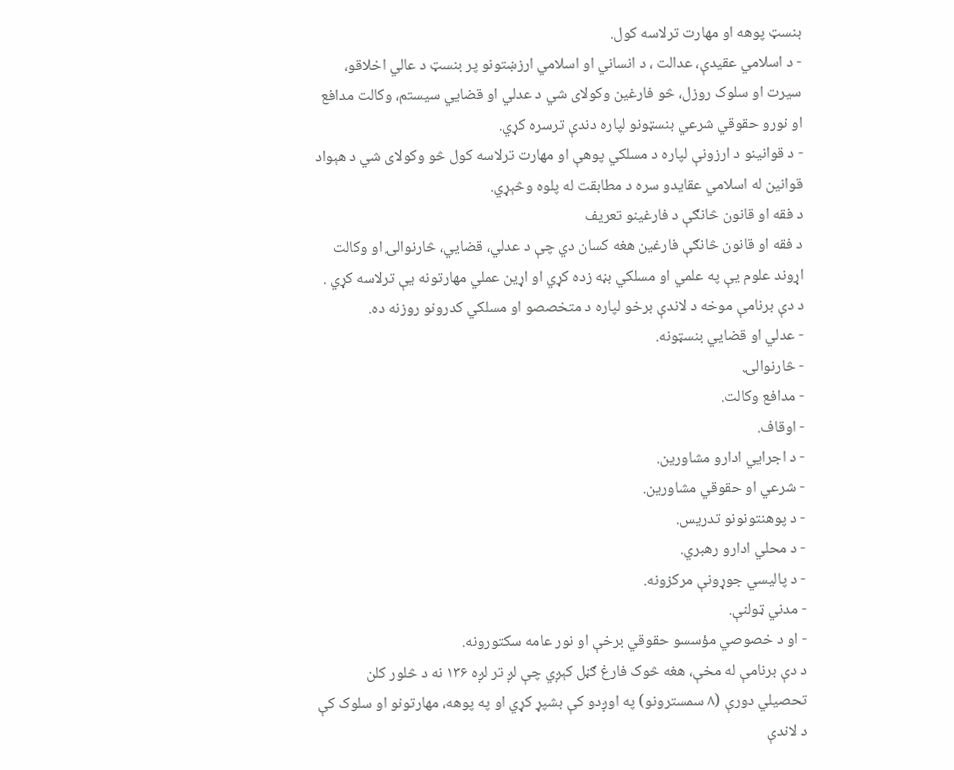بنسټ پوهه او مهارت ترلاسه کول.
- د اسلامي عقیدې، عدالت ، د انساني او اسلامي ارزښتونو پر بنسټ د عالي اخلاقو، سیرت او سلوک روزل، څو فارغین وکولای شي د عدلي او قضایي سیستم، وکالت مدافع او نورو حقوقي شرعي بنسټونو لپاره دندې ترسره کړي.
- د قوانینو د ارزونې لپاره د مسلکي پوهې او مهارت ترلاسه کول څو وکولای شي د هېواد قوانین له اسلامي عقایدو سره د مطابقت له پلوه وڅېړي.
د فقه او قانون څانګې د فارغینو تعریف
د فقه او قانون څانګې فارغین هغه کسان دي چې د عدلي، قضایي، څارنوالۍ او وکالت اړوند علوم یې په علمي او مسلکي بڼه زده کړي او اړین عملي مهارتونه یې ترلاسه کړي . د دې برنامې موخه د لاندې برخو لپاره د متخصصو او مسلکي کدرونو روزنه ده.
- عدلي او قضایي بنسټونه.
- څارنوالۍ.
- مدافع وکالت.
- اوقاف.
- د اجرایي ادارو مشاورین.
- شرعي او حقوقي مشاورین.
- د پوهنتونونو تدریس.
- د محلي ادارو رهبري.
- د پالیسي جوړونې مرکزونه.
- مدني ټولنې.
- او د خصوصي مؤسسو حقوقي برخې او نور عامه سکتورونه.
د دې برنامې له مخې، هغه څوک فارغ ګڼل کېږي چې لږ تر لږه ۱۳۶ نه د څلور کلن تحصیلي دورې (۸ سمسترونو) په اوږدو کې بشپړ کړي او په پوهه، مهارتونو او سلوک کې د لاندې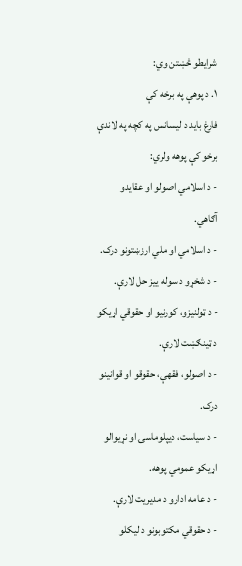شرایطو څښتن وي:
۱. د پوهې په برخه کې
فارغ باید د لیسانس په کچه په لاندې برخو کې پوهه ولري:
- د اسلامي اصولو او عقایدو آګاهي.
- د اسلامي او ملي ارزښتونو درک.
- د شخړو د سوله ییز حل لارې.
- د ټولنیزو، کورنیو او حقوقي اړیکو د ټینګښت لارې.
- د اصولو، فقهې، حقوقو او قوانینو درک.
- د سیاست، دیپلوماسۍ او نړیوالو اړیکو عمومي پوهه.
- د عامه ادارو د مدیریت لارې.
- د حقوقي مکتوبونو د لیکلو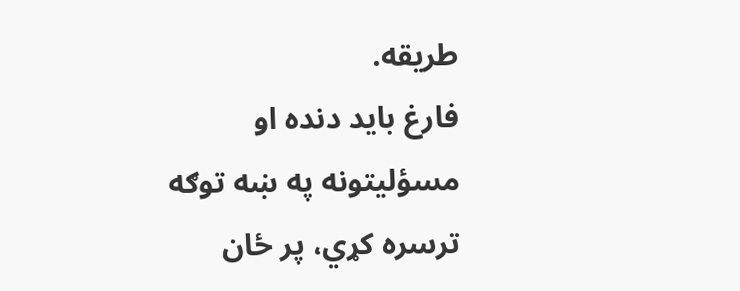طریقه.
فارغ باید دنده او مسؤلیتونه په ښه توګه ترسره کړي، پر ځان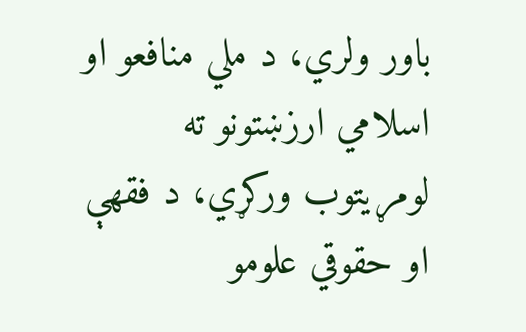باور ولري، د ملي منافعو او اسلامي ارزښتونو ته لومړیتوب ورکړي، د فقهې او حقوقي علومو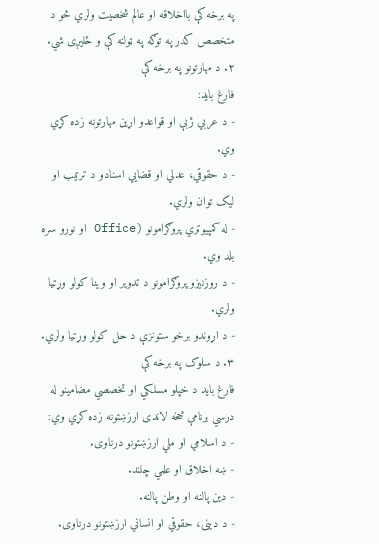په برخه کې بااخلاقه او عالم شخصیت ولري څو د متخصص کدر په توګه په ټولنه کې و ځلیږی شي.
۲. د مهارتونو په برخه کې
فارغ باید:
- د عربي ژبې او قواعدو اړین مهارتونه زده کړي وي.
- د حقوقي، عدلي او قضایي اسنادو د ترتیب او لیک توان ولري.
- له کمپیوټري پروګرامونو (Office او نورو سره بلد وي.
- د روزنیزو پروګرامونو د تدویر او وینا کولو وړتیا ولري.
- د اړوندو برخو ستونزې د حل کولو وړتیا ولري.
۳. د سلوک په برخه کې
فارغ باید د خپلو مسلکي او تخصصي مضامینو له درسي برنامې څخه لاندی ارزښتونه زده کړي وي:
- د اسلامي او ملي ارزښتونو درناوی.
- ښه اخلاق او علمي چلند.
- دین پالنه او وطن پالنه.
- د دینی، حقوقي او انساني ارزښتونو درناوی.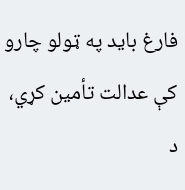فارغ باید په ټولو چارو کې عدالت تأمین کړي، د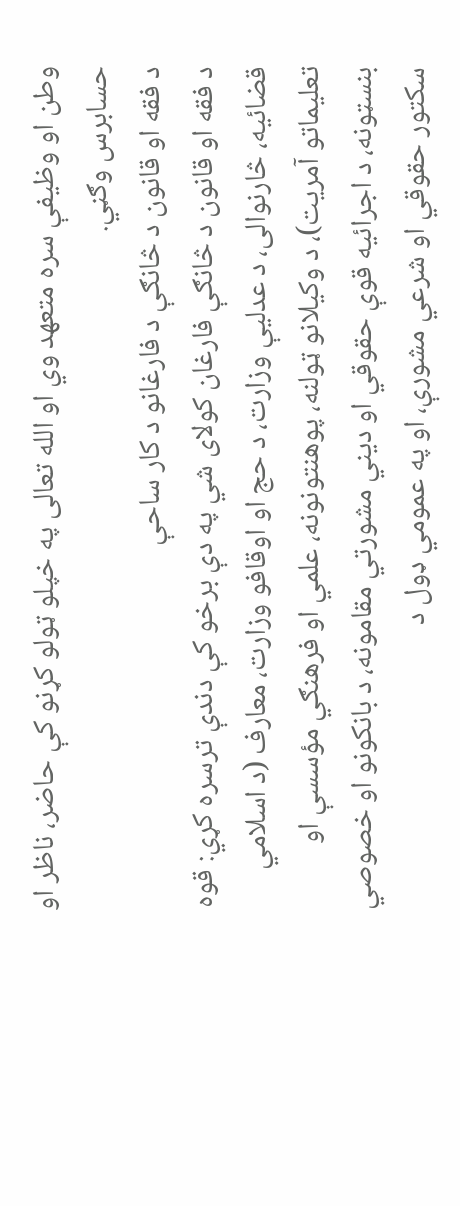وطن او وظیفې سره متعهد وي او الله تعالی په خپلو ټولو کړنو کې حاضر، ناظر او حسابرس وګڼي.
د فقه او قانون د څانګې د فارغانو د کار ساحې
د فقه او قانون د څانګې فارغان کولای شي په دې برخو کې دندې ترسره کړي: قوه قضائیه، څارنوالی، د عدلیې وزارت، د حج او اوقافو وزارت، معارف (د اسلامي تعلیماتو آمریت)، د وکیلانو ټولنه، پوهنتونونه، علمي او فرهنګي مؤسسې او بنسټونه، د اجرائیه قوې حقوقي او ديني مشورتي مقامونه، د بانکونو او خصوصي سکتور حقوقي او شرعي مشورې، او په عمومي ډول د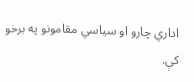اداري چارو او سیاسي مقامونو په برخو کې.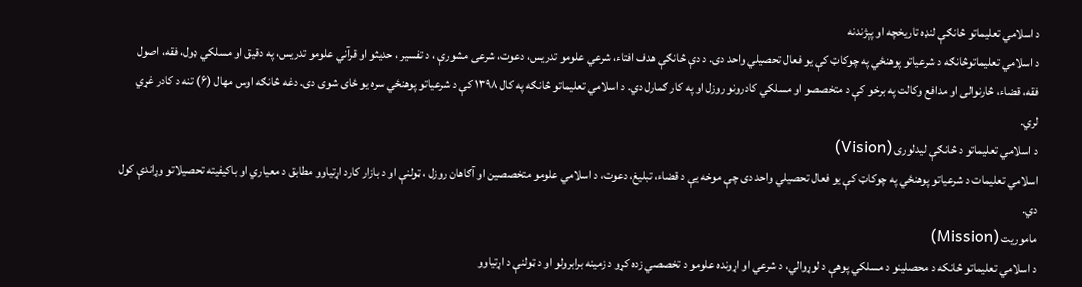د اسلامي تعلیماتو څانګې لنډه تاریخچه او پېژندنه
د اسلامي تعلیماتوڅانګه د شرعیاتو پوهنځي په چوکاټ کې یو فعال تحصیلي واحد دی. د دې څانګې هدف افتاء، شرعي علومو تدریس، دعوت، شرعی مشورې ، د تفسیر ، حدیثو او قرآني علومو تدریس، په دقیق او مسلکي ډول، فقه، اصول فقه، قضاء، څارنوالی او مدافع وکالت په برخو کې د متخصصو او مسلکي کادرونو روزل او په کار ګمارل دي. د اسلامي تعلیماتو څانګه په کال ۱۳۹۸ کې د شرعیاتو پوهنځي سره یو ځای شوی دی. دغه څانګه اوس مهال (۶) تنه د کادر غړي لري.
د اسلامي تعلیماتو د څانګې لیدلوری (Vision)
اسلامي تعلیمات د شرعیاتو پوهنځي په چوکاټ کې یو فعال تحصیلي واحد دی چې موخه یې د قضاء، تبلیغ، دعوت، د اسلامي علومو متخصصین او آګاهان روزل ، ټولنې او د بازار کارد اړتیاوو مطابق د معیاري او باکیفیته تحصیلاتو وړاندې کول دي.
ماموریت (Mission)
د اسلامي تعلیماتو څانکه د محصلینو د مسلکي پوهې د لوړوالي، د شرعي او اړونده علومو د تخصصي زده کړو د زمینه برابرولو او د ټولنې د اړتیاوو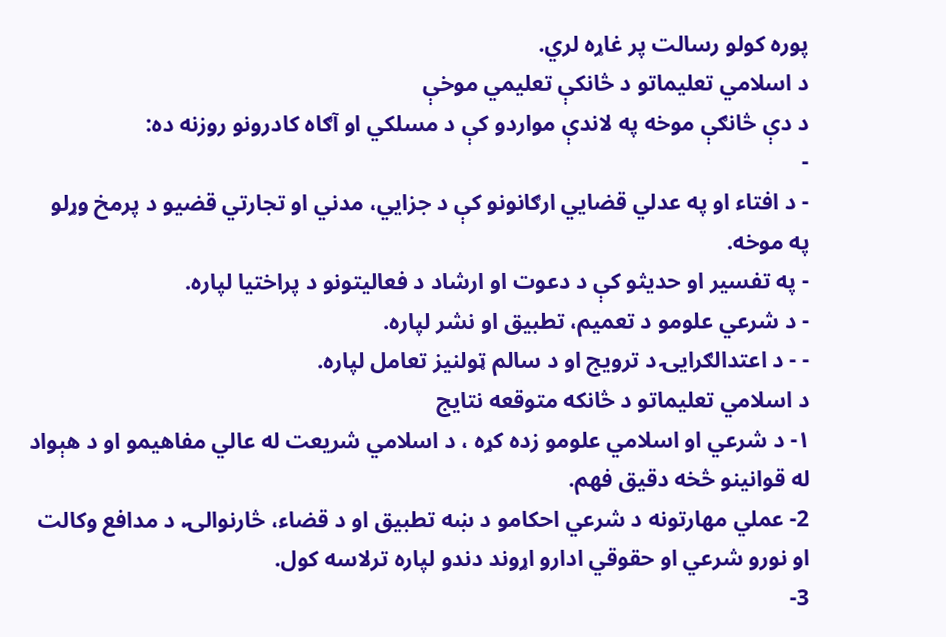پوره کولو رسالت پر غاړه لري.
د اسلامي تعلیماتو د څانکې تعلیمي موخې
د دې څانګې موخه په لاندې مواردو کې د مسلکي او آګاه کادرونو روزنه ده:
-
- د افتاء او په عدلي قضایي ارګانونو کې د جزایي، مدني او تجارتي قضیو د پرمخ وړلو په موخه.
- په تفسیر او حدیثو کې د دعوت او ارشاد د فعالیتونو د پراختیا لپاره.
- د شرعي علومو د تعمیم، تطبیق او نشر لپاره.
- - د اعتدالګرایۍ د ترویج او د سالم ټولنیز تعامل لپاره.
د اسلامي تعلیماتو د څانکه متوقعه نتایج
۱- د شرعي او اسلامي علومو زده کړه ، د اسلامي شریعت له عالي مفاهیمو او د هېواد له قوانینو څخه دقیق فهم.
2- عملي مهارتونه د شرعي احکامو د ښه تطبیق او د قضاء، څارنوالۍ، د مدافع وکالت او نورو شرعي او حقوقي ادارو اړوند دندو لپاره ترلاسه کول.
3-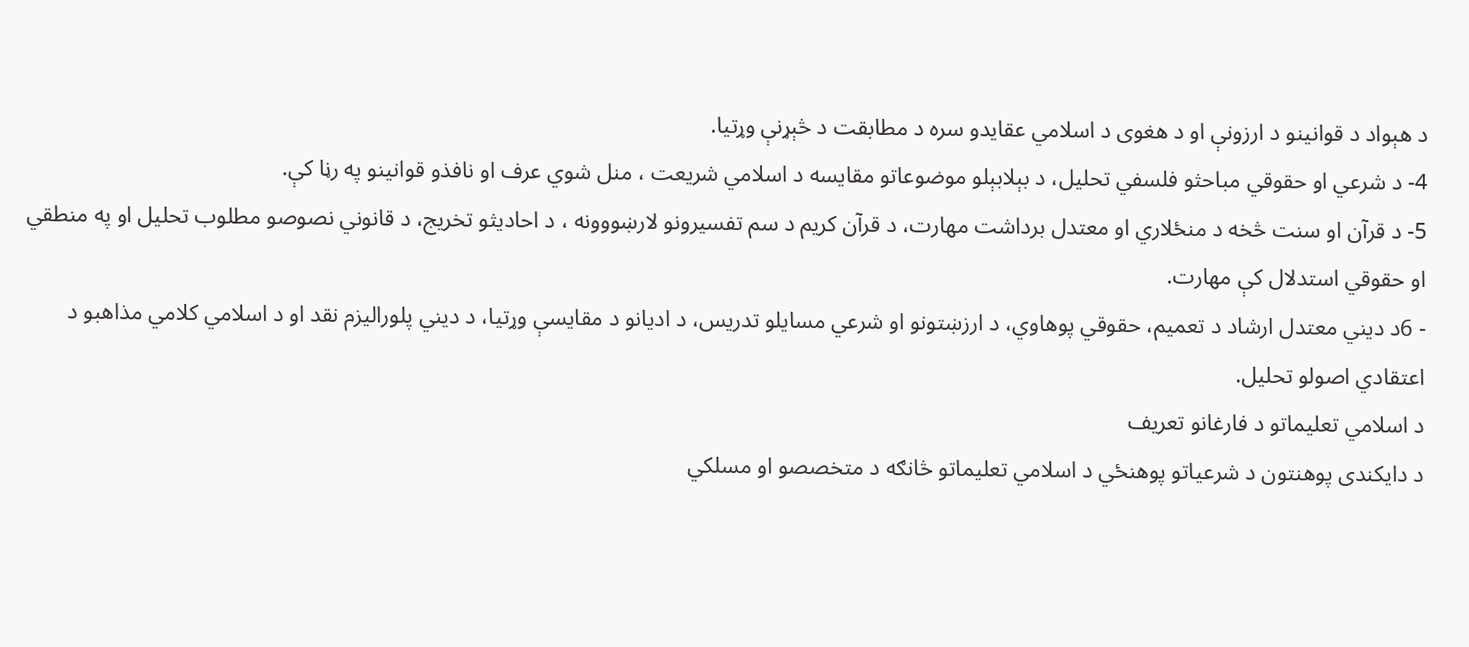د هېواد د قوانینو د ارزونې او د هغوی د اسلامي عقایدو سره د مطابقت د څېړنې وړتیا.
4- د شرعي او حقوقي مباحثو فلسفي تحلیل، د بېلابېلو موضوعاتو مقایسه د اسلامي شریعت ، منل شوي عرف او نافذو قوانینو په رڼا کې.
5- د قرآن او سنت څخه د منځلاري او معتدل برداشت مهارت، د قرآن کریم د سم تفسیرونو لارښووونه ، د احادیثو تخریج، د قانوني نصوصو مطلوب تحلیل او په منطقي او حقوقي استدلال کې مهارت.
- 6د ديني معتدل ارشاد د تعمیم، حقوقي پوهاوي، د ارزښتونو او شرعي مسایلو تدریس، د ادیانو د مقایسې وړتیا، د دیني پلورالیزم نقد او د اسلامي کلامي مذاهبو د اعتقادي اصولو تحلیل.
د اسلامي تعلیماتو د فارغانو تعریف
د دایکندی پوهنتون د شرعیاتو پوهنځي د اسلامي تعلیماتو څانګه د متخصصو او مسلکي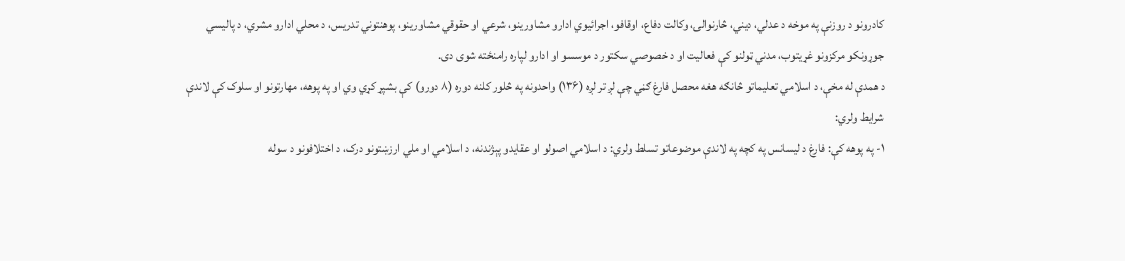کادرونو د روزنې په موخه د عدلي، ديني، څارنوالۍ، وکالت دفاع، اوقافو، اجرائیوي ادارو مشاورینو، شرعي او حقوقي مشاورینو، پوهنتوني تدریس، د محلي ادارو مشري، د پالیسي جوړونکو مرکزونو غړیتوب، مدني ټولنو کې فعالیت او د خصوصي سکتور د موسسو او ادارو لپاره رامنځته شوی دی.
د همدې له مخې، د اسلامي تعلیماتو څانګه هغه محصل فارغ ګڼي چې لږ تر لږه (۱۳۶) واحدونه په څلور کلنه دوره (۸ دورو) کې بشپړ کړي وي او په پوهه، مهارتونو او سلوک کې لاندې شرایط ولري:
۱- په پوهه کې: فارغ د لیسانس په کچه په لاندې موضوعاتو تسلط ولري: د اسلامي اصولو او عقایدو پېژندنه، د اسلامي او ملي ارزښتونو درک، د اختلافونو د سوله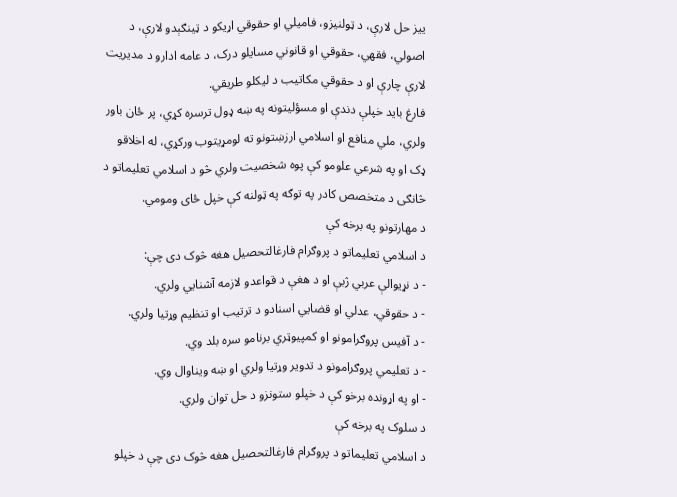ییز حل لارې، د ټولنیزو، فامیلي او حقوقي اړیکو د ټینګېدو لارې، د اصولي، فقهي، حقوقي او قانوني مسایلو درک، د عامه ادارو د مدیریت لارې چارې او د حقوقي مکاتیب د لیکلو طریقي.
فارغ باید خپلې دندې او مسؤلیتونه په ښه ډول ترسره کړي، پر ځان باور ولري، ملي منافع او اسلامي ارزښتونو ته لومړیتوب ورکړي، له اخلاقو ډک او په شرعي علومو کې پوه شخصیت ولري څو د اسلامي تعلیماتو د څانګی د متخصص کادر په توګه په ټولنه کې خپل ځای ومومي.
د مهارتونو په برخه کې
د اسلامي تعلیماتو د پروګرام فارغالتحصیل هغه څوک دی چې:
- د نړیوالې عربي ژبې او د هغې د قواعدو لازمه آشنایي ولري.
- د حقوقي، عدلي او قضایي اسنادو د ترتیب او تنظیم وړتیا ولري.
- د آفیس پروګرامونو او کمپیوټري برنامو سره بلد وي.
- د تعلیمي پروګرامونو د تدویر وړتیا ولري او ښه ویناوال وي.
- او په اړونده برخو کې د خپلو ستونزو د حل توان ولري.
د سلوک په برخه کې
د اسلامي تعلیماتو د پروګرام فارغالتحصیل هغه څوک دی چې د خپلو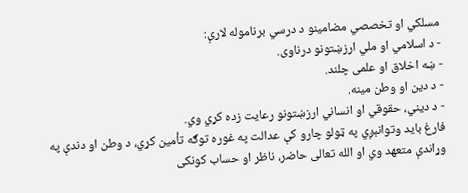مسلکي او تخصصي مضامینو د درسي برناموله لارې:
- د اسلامي او ملي ارزښتونو درناوی.
- ښه اخلاق او علمی چلند.
- د دین او وطن مینه.
- د دیني، حقوقي او انساني ارزښتونو رعایت زده کړي وي.
فارغ باید وتوانېږي په ټولو چارو کې عدالت په غوره توګه تأمین کړي، د وطن او دندې په وړاندې متعهد وي او الله تعالی حاضر، ناظر او حساب کونکی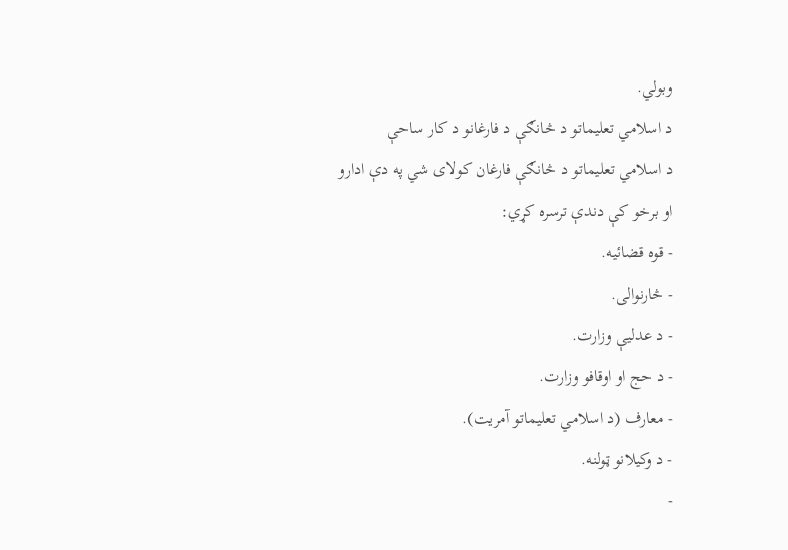وبولي.
د اسلامي تعلیماتو د څانګې د فارغانو د کار ساحې
د اسلامي تعلیماتو د څانګې فارغان کولای شي په دې ادارو او برخو کې دندې ترسره کړي:
- قوه قضائیه.
- څارنوالی.
- د عدلیې وزارت.
- د حج او اوقافو وزارت.
- معارف (د اسلامي تعلیماتو آمریت).
- د وکیلانو ټولنه.
-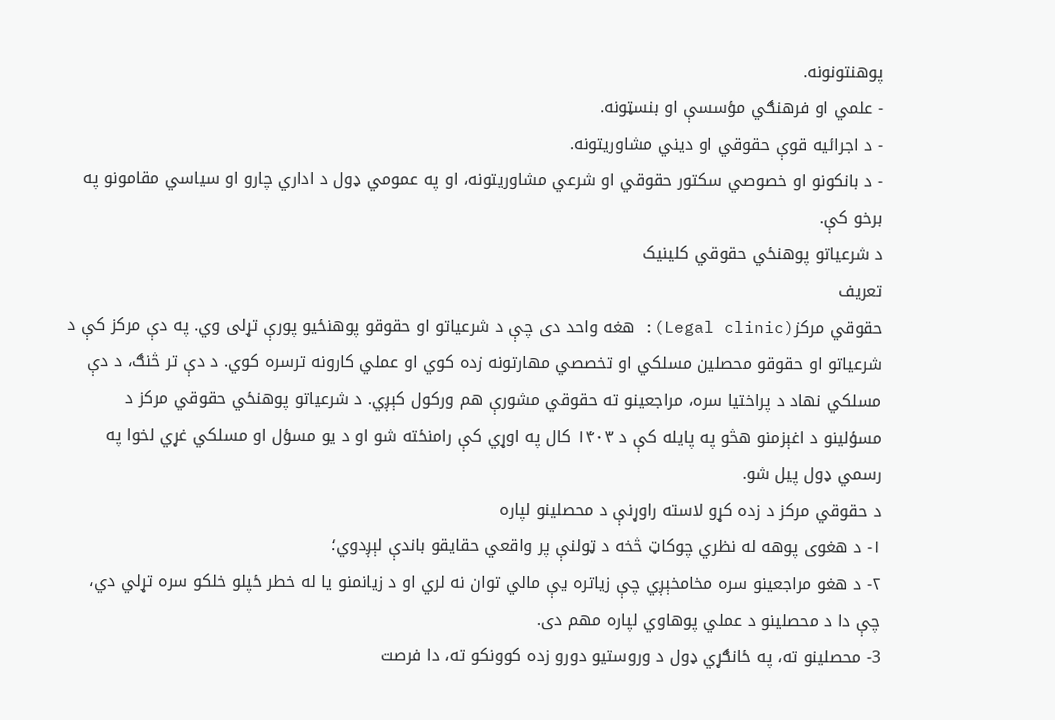پوهنتونونه.
- علمي او فرهنګي مؤسسې او بنسټونه.
- د اجرائیه قوې حقوقي او ديني مشاوریتونه.
- د بانکونو او خصوصي سکتور حقوقي او شرعي مشاوریتونه، او په عمومي ډول د اداري چارو او سیاسي مقامونو په برخو کې.
د شرعیاتو پوهنځي حقوقي کلینیک
تعریف
حقوقي مرکز(Legal clinic): هغه واحد دی چې د شرعیاتو او حقوقو پوهنځیو پورې تړلی وي. په دې مرکز کې د شرعیاتو او حقوقو محصلین مسلکي او تخصصي مهارتونه زده کوي او عملي کارونه ترسره کوي. د دې تر څنګ، د دې مسلکي نهاد د پراختیا سره، مراجعینو ته حقوقي مشورې هم ورکول کېږي. د شرعیاتو پوهنځي حقوقي مرکز د مسؤلینو د اغېزمنو هڅو په پایله کې د ۱۴۰۳ کال په اوړي کې رامنځته شو او د یو مسؤل او مسلکي غړي لخوا په رسمي ډول پیل شو.
د حقوقي مرکز د زده کړو لاسته راوړنې د محصلینو لپاره
۱- د هغوی پوهه له نظري چوکاټ څخه د ټولنې پر واقعي حقایقو باندې لېږدوي؛
۲- د هغو مراجعینو سره مخامخېږي چې زیاتره یې مالي توان نه لري او د زیانمنو یا له خطر ځپلو خلکو سره تړلي دي، چې دا د محصلینو د عملي پوهاوي لپاره مهم دی.
3- محصلینو ته، په ځانګړي ډول د وروستیو دورو زده کوونکو ته، دا فرصت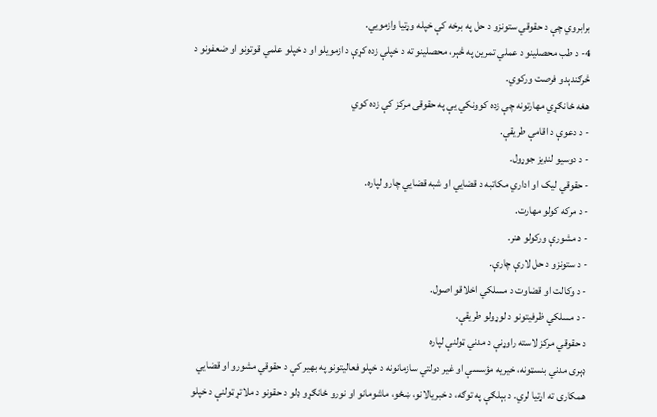برابروي چې د حقوقي ستونزو د حل په برخه کې خپله وړتیا وازمويي.
4- د طب محصلینو د عملي تمرین په څېر، محصلینو ته د خپلې زده کړې د ازمویلو او د خپلو علمي قوتونو او ضعفونو د څرګندېدو فرصت ورکوي.
هغه ځانګړي مهارتونه چې زده کوونکي یې په حقوقی مرکز کې زده کوي
- د دعوې د اقامې طریقې.
- د دوسیو لنډیز جوړول.
- حقوقي لیک او اداري مکاتبه د قضایي او شبه قضایي چارو لپاره.
- د مرکه کولو مهارت.
- د مشورې ورکولو هنر.
- د ستونزو د حل لارې چارې.
- د وکالت او قضاوت د مسلکي اخلاقو اصول.
- د مسلکي ظرفیتونو د لوړولو طریقې.
د حقوقي مرکز لاسته راوړنې د مدني ټولنې لپاره
ډېری مدني بنسټونه، خیریه مؤسسې او غیر دولتي سازمانونه د خپلو فعالیتونو په بهیر کې د حقوقي مشورو او قضایي همکاری ته اړتیا لري. د بېلګې په توګه، د خبریالانو، ښځو، ماشومانو او نورو ځانګړو ډلو د حقونو د ملاتړ ټولنې د خپلو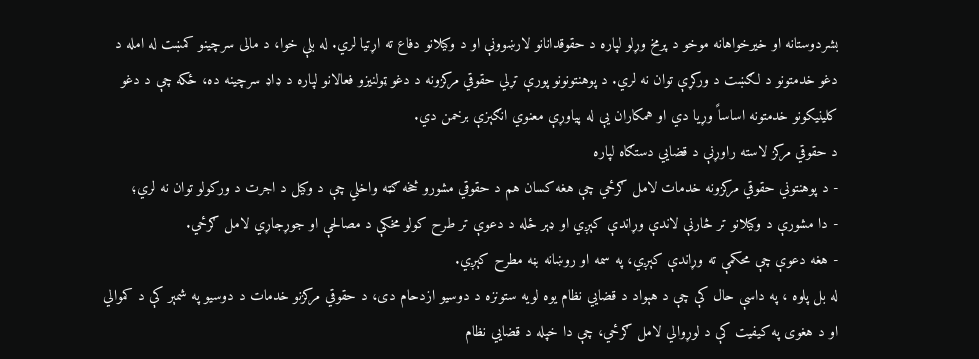بشردوستانه او خیرخواهانه موخو د پرمخ وړلو لپاره د حقوقدانانو لارښوونې او د وکیلانو دفاع ته اړتیا لري. له بلې خوا، د مالی سرچینو کمښت له امله د دغو خدمتونو د لګښت د ورکړې توان نه لري. د پوهنتونونو پورې تړلي حقوقي مرکزونه د دغو ټولنیزو فعالانو لپاره د ډاډ سرچینه ده، ځکه چې د دغو کلینیکونو خدمتونه اساساً وړیا دي او همکاران یې له پیاوړې معنوي انګېزې برخمن دي.
د حقوقي مرکز لاسته راوړنې د قضایي دستګاه لپاره
- د پوهنتوني حقوقي مرکزونه خدمات لامل ګرځي چې هغه کسان هم د حقوقي مشورو څخه ګټه واخلي چې د وکیل د اجرت د ورکولو توان نه لري؛
- دا مشورې د وکیلانو تر څارنې لاندې وړاندې کېږي او ډېر ځله د دعوې تر طرح کولو مخکې د مصالحې او جوړجاړي لامل ګرځي.
- هغه دعوې چې محکمې ته وړاندې کېږي، په سمه او روښانه بڼه مطرح کېږي.
له بل پلوه ، په داسې حال کې چې د هېواد د قضایي نظام یوه لویه ستونزه د دوسیو ازدحام دی، د حقوقي مرکزنو خدمات د دوسیو په شمېر کې د کموالي او د هغوی په کیفیت کې د لوړوالي لامل ګرځي، چې دا خپله د قضایي نظام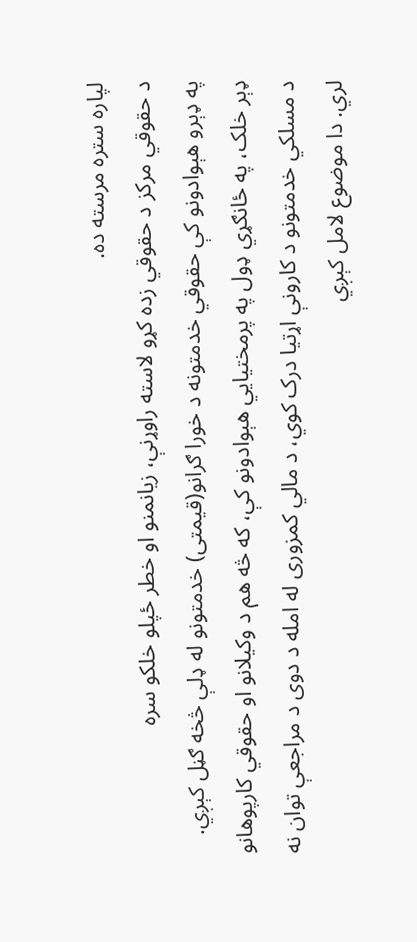لپاره ستره مرسته ده.
د حقوقي مرکز د حقوقي زده کړو لاسته راوړنې، زیانمنو او خطر ځپلو خلکو سره
په ډېرو هېوادونو کې حقوقي خدمتونه د خورا ګرانو(قیمتی) خدمتونو له ډلې څخه ګڼل کېږي. ډېر خلک، په ځانګړي ډول په پرمختيايي هېوادونو کې، که څه هم د وکيلانو او حقوقي کارپوهانو د مسلکي خدمتونو د کارونې اړتيا درک کوي، د مالي کمزوری له امله د دوی د مراجعې توان نه لري. دا موضوع لامل کېږي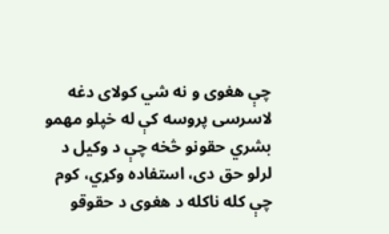چې هغوی و نه شي کولای دغه لاسرسی پروسه کې له خپلو مهمو بشري حقونو څخه چې د وکيل د لرلو حق دی، استفاده وکړي، کوم چې کله ناکله د هغوی د حقوقو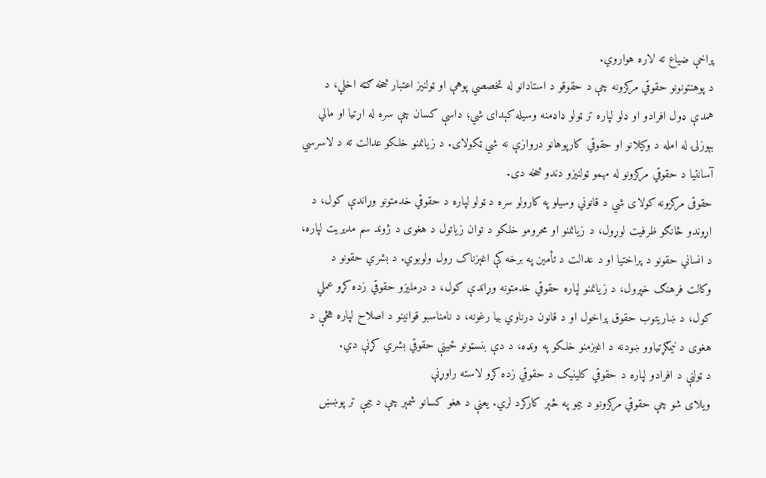پراخې ضياع ته لاره هواروي.
د پوهنتونونو حقوقي مرکزونه چې د حقوقو د استادانو له تخصصي پوهې او ټولنيز اعتبار څخه ګټه اخلي، د همدې ډول افرادو او ډلو لپاره تر ټولو ډاډمنه وسيله کېدای شي؛ داسې کسان چې سره له اړتيا او مالي بېوزلۍ له امله د وکيلانو او حقوقي کارپوهانو دروازې نه شي ټکولای. د زيانمنو خلکو عدالت ته د لاسرسي آسانتيا د حقوقي مرکزونو له مهمو ټولنيزو دندو څخه دی.
حقوقی مرکزونه کولای شي د قانوني وسيلو په کارولو سره د ټولو لپاره د حقوقي خدمتونو وړاندې کول، د اړوندو څانګو ظرفيت لوړول، د زيانمنو او محرومو خلکو د توان زياتول د هغوی د ژوند سم مديريت لپاره، د انساني حقونو د پراختيا او د عدالت د تأمين په برخه کې اغېزناک رول ولوبوي. د بشري حقونو د وکالت فرهنګ خپرول، د زیانمنو لپاره حقوقي خدمتونه وړاندې کول، د درملیزو حقوقي زده کړو عملي کول، د ښاريتوب حقوق پراخول او د قانون درناوي بيا رغونه، د نامناسبو قوانينو د اصلاح لپاره هڅې د هغوی د نیمګړتیاوو ښودنه د اغیزمنو خلکو په ونډه، د دې بنسټونو ځينې حقوقي بشري کړنې دي.
د ټولنې د افرادو لپاره د حقوقي کلينيک د حقوقي زده کړو لاسته راوړنې
ويلای شو چې حقوقي مرکزونو د بيمو په څېر کارکرد لري. يعنې د هغو کسانو شمېر چې د بيمې تر پوښښ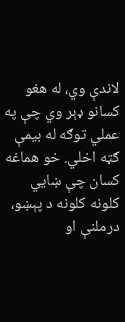لاندې وي، له هغو کسانو ډېر وي چې په عملي توګه له بيمې ګټه اخلي. خو هماغه کسان چې ښايي کلونه کلونه د پېښو، درملنې او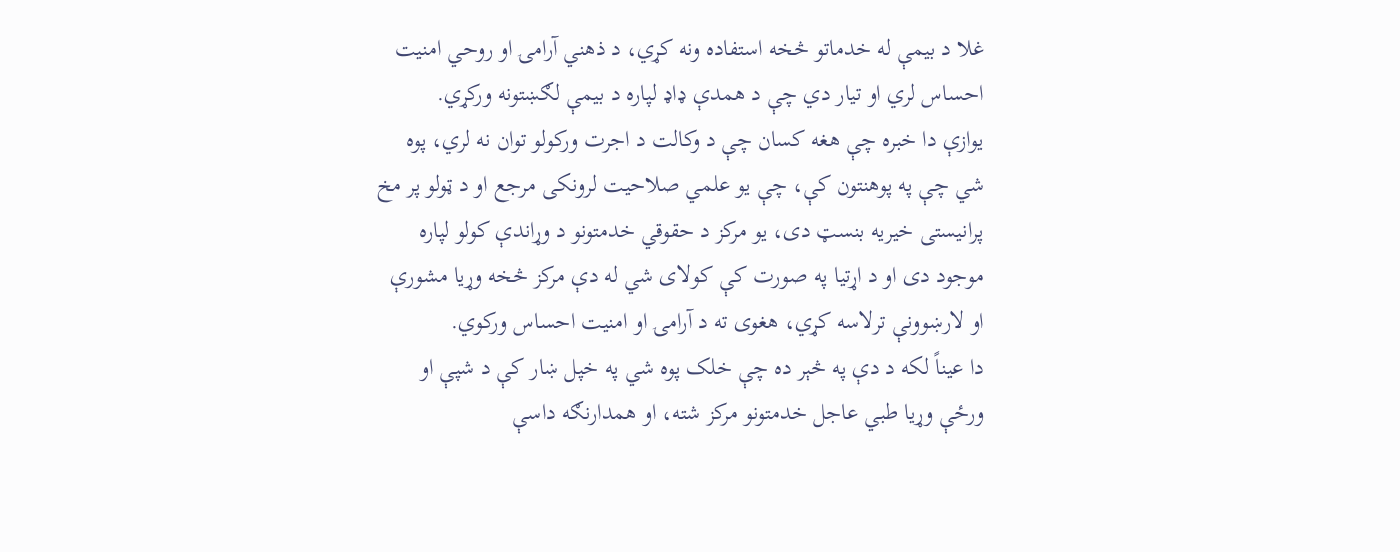غلا د بيمې له خدماتو څخه استفاده ونه کړي، د ذهني آرامۍ او روحي امنيت احساس لري او تيار دي چې د همدې ډاډ لپاره د بيمې لګښتونه ورکړي.
يوازې دا خبره چې هغه کسان چې د وکالت د اجرت ورکولو توان نه لري، پوه شي چې په پوهنتون کې، چې يو علمي صلاحيت لرونکی مرجع او د ټولو پر مخ پرانيستی خيريه بنسټ دی، يو مرکز د حقوقي خدمتونو د وړاندې کولو لپاره موجود دی او د اړتيا په صورت کې کولای شي له دې مرکز څخه وړيا مشورې او لارښوونې ترلاسه کړي، هغوی ته د آرامۍ او امنيت احساس ورکوي.
دا عیناً لکه د دې په څېر ده چې خلک پوه شي په خپل ښار کې د شپې او ورځې وړيا طبي عاجل خدمتونو مرکز شته، او همدارنګه داسې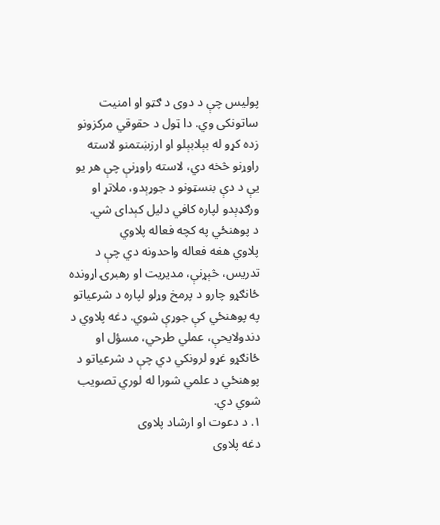پوليس چې د دوی د ګټو او امنيت ساتونکی وي. دا ټول د حقوقي مرکزونو زده کړو له بېلابېلو او ارزښتمنو لاسته راوړنو څخه دي، لاسته راوړنې چې هر يو يې د دې بنسټونو د جوړېدو، ملاتړ او ورګډېدو لپاره کافي دليل کېدای شي.
د پوهنځي په کچه فعاله پلاوي
پلاوي هغه فعاله واحدونه دي چې د تدريس، څېړنې، مديريت او رهبرۍ اړونده ځانګړو چارو د پرمخ وړلو لپاره د شرعیاتو په پوهنځي کې جوړې شوي. دغه پلاوي د دندولایحې، عملي طرحي، مسؤل او ځانګړو غړو لرونکي دي چې د شرعیاتو د پوهنځي د علمي شورا له لوري تصويب شوي دي.
۱. د دعوت او ارشاد پلاوی
دغه پلاوی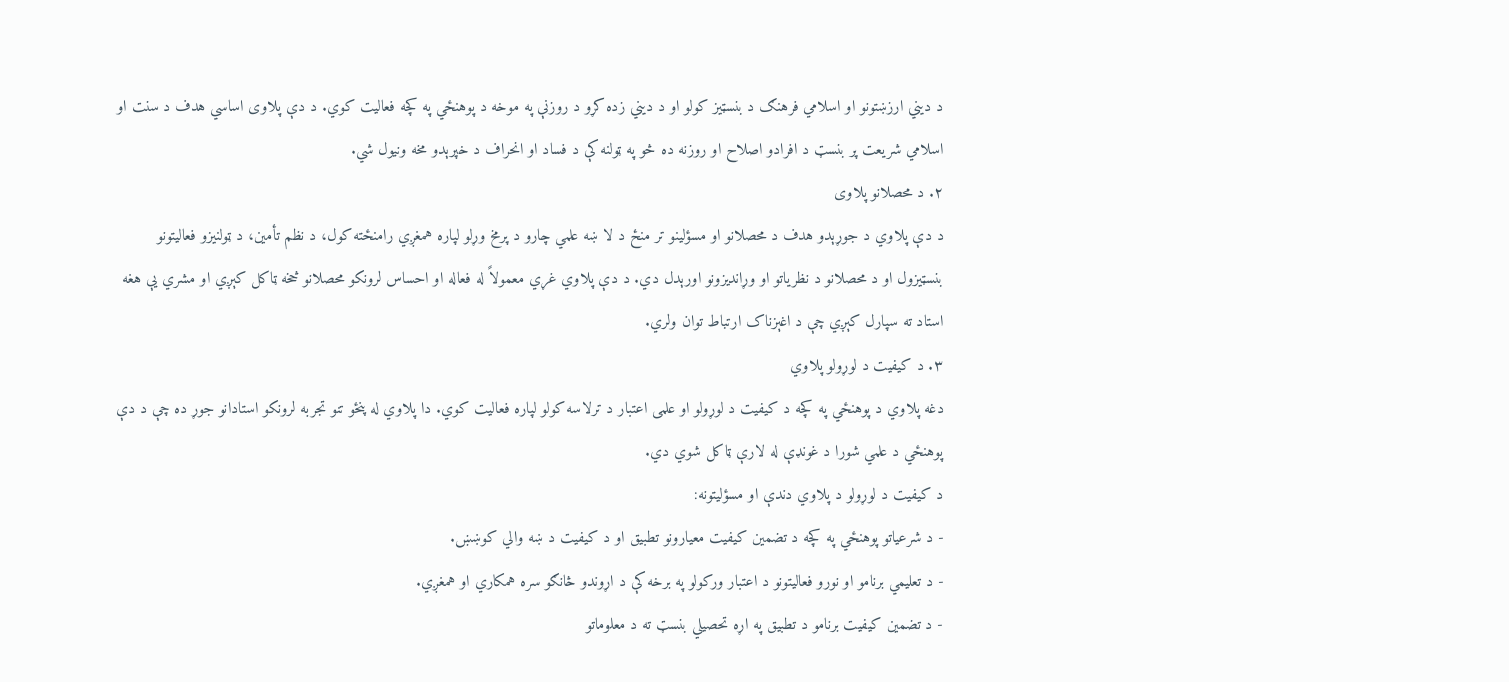د ديني ارزښتونو او اسلامي فرهنګ د بنسټيز کولو او د ديني زده کړو د روزنې په موخه د پوهنځي په کچه فعاليت کوي. د دې پلاوی اساسي هدف د سنت او اسلامي شريعت پر بنسټ د افرادو اصلاح او روزنه ده څو په ټولنه کې د فساد او انحراف د خپرېدو مخه ونیول شي.
۲. د محصلانو پلاوی
د دې پلاوي د جوړېدو هدف د محصلانو او مسؤلينو تر منځ د لا ښه علمي چارو د پرمخ وړلو لپاره همغږي رامنځته کول، د نظم تأمين، د ټولنیزو فعاليتونو بنسټيزول او د محصلانو د نظریاتو او وړاندیزونو اورېدل دي. د دې پلاوي غړي معمولاً له فعاله او احساس لرونکو محصلانو څخه ټاکل کېږي او مشري يې هغه استاد ته سپارل کېږي چې د اغېزناک ارتباط توان ولري.
۳. د کیفیت د لوړولو پلاوي
دغه پلاوي د پوهنځي په کچه د کیفیت د لوړولو او علمی اعتبار د ترلاسه کولو لپاره فعاليت کوي. دا پلاوي له پنځو تنو تجربه لرونکو استادانو جوړ ده چې د دې پوهنځي د علمي شورا د غونډې له لارې ټاکل شوي دي.
د کیفیت د لوړولو د پلاوي دندې او مسؤلیتونه:
- د شرعیاتو پوهنځي په کچه د تضمین کیفیت معیارونو تطبیق او د کیفیت د ښه والي کوښښ.
- د تعلیمي برنامو او نورو فعالیتونو د اعتبار ورکولو په برخه کې د اړوندو څانګو سره همکاري او همغږي.
- د تضمین کیفیت برنامو د تطبیق په اړه تحصیلي بنسټ ته د معلوماتو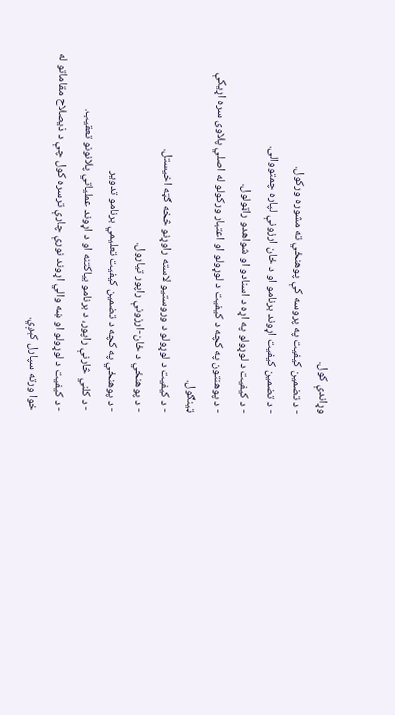وړاندې کول.
- د تضمین کیفیت په پروسه کې پوهنځي ته مشوره ورکول.
- د تضمین کیفیت اړوند برنامو او د ځان ارزونې لپاره چمتووالی.
- د کیفیت د لوړولو په اړه د اسنادو او شواهدو راټولول.
- د پوهنتون په کچه د کیفیت د لوړولو او اعتبار ورکولو له اصلي پلاوی سره اړیکې ټينګول.
- د کیفیت د لوړولو د وروستیو لاسته راوړنو څخه ګټه اخيستل.
- د پوهنځي د ځان-ارزونې راپور تيارول.
- د پوهنځي په کچه د تضمین کیفیت تعلیمي برنامو تدویر
- د کلني څارنې راپور، د برنامو بیاکتنه او د اړوند عملیاتي پلانونو تعقیب.
- د کیفیت د لوړولو او ښه والي اړوند نورې چارې ترسره کول چې د ذیصلاح مقاماتو له خوا ورته سپارل کېږي.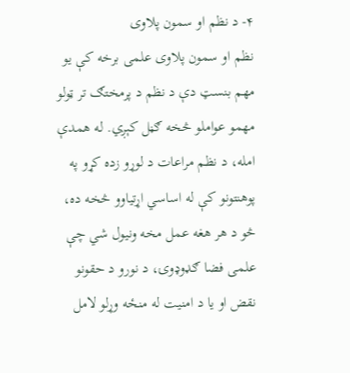۴- د نظم او سمون پلاوی
نظم او سمون پلاوی علمی برخه کې یو مهم بنسټ دې د نظم د پرمختګ تر ټولو مهمو عواملو څخه ګڼل کېږي. له همدې امله، د نظم مراعات د لوړو زده کړو په پوهنتونو کې له اساسي اړتیاوو څخه ده، څو د هر هغه عمل مخه ونیول شي چې علمی فضا ګډوډوۍ، د نورو د حقونو نقض او يا د امنيت له منځه وړلو لامل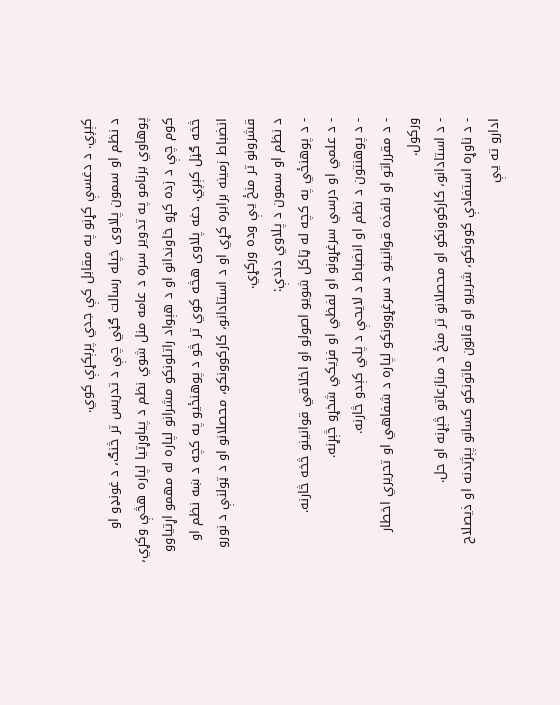کېږي. د دغسې کړنو په مقابل کې جدي پرېکړې کوي.
د نظم او سمون پلاوی خپله رسالت ګڼي چې د تدريس تر څنګ، د غونډو او پوهاوي برنامو په تدویر سره د عامه منل شوي نظم د پياوړتیا لپاره هڅې وکړي، کوم چې د زده کړو خاوندانو او د هېواد راتلونکو مشرانو لپاره له مهمو اړتیاوو څخه ګڼل کېږي. دغه پلاوی هڅه کوي تر څو د پوهنځيو په کچه د ښه نظم او انضباط زمينه برابره کړي او د استادانو، کارکوونکو، محصلانو او د ټولنې د نورو قشرونو تر منځ يې وده ورکړي.
د نظم او سمون د پلاوي دندې:
- د پوهنځي په کچه له ټاکل شويو اصولو او اخلاقي قوانينو څخه څارنه.
- د علمي او درسي سرغړونو او لفظي او فزيکي شخړو څېړنه.
- د پوهنتون د نظم او انضباط د لایحې د پلي کېدو څارنه.
- د مقرراتو او نافذه قوانينو د سرغړوونکو لپاره د شفاهي او تحريري اخطار ورکول.
- د استادانو، کارکوونکو او محصلانو تر منځ د منازعاتو څېړنه او حل.
- د ناوړه استفادې کوونکو، شریرو او قانون ماتونکو کسانو پېژندنه او ذيصلاح ادارو ته یې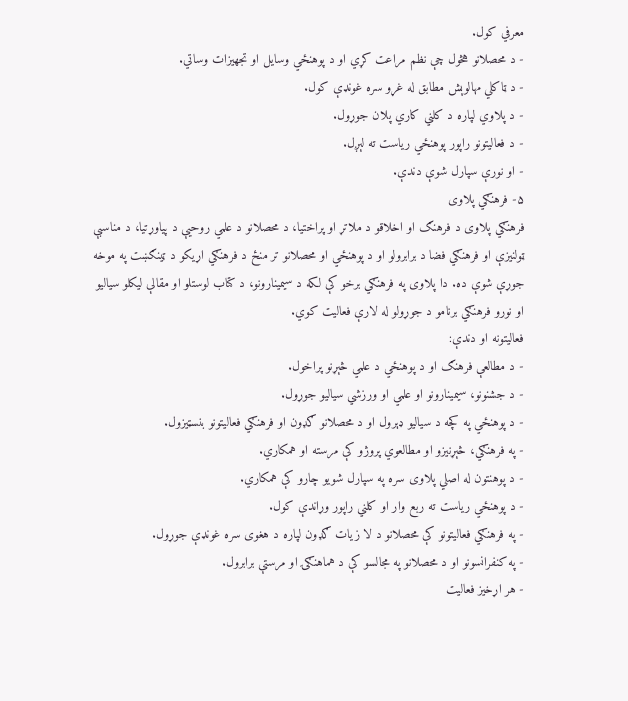معرفي کول.
- د محصلانو هڅول چې نظم مراعت کړي او د پوهنځي وسايل او تجهيزات وساتي.
- د ټاکلي مهالوېش مطابق له غړو سره غونډې کول.
- د پلاوي لپاره د کلني کاري پلان جوړول.
- د فعالیتونو راپور پوهنځي رياست ته لېږل.
- او نورې سپارل شوې دندې.
۵- فرهنګي پلاوی
فرهنګي پلاوی د فرهنګ او اخلاقو د ملاتړ او پراختیا، د محصلانو د علمي روحيې د پیاوړتیا، د مناسبې ټولنیزې او فرهنګي فضا د برابرولو او د پوهنځي او محصلانو تر منځ د فرهنګي اړیکو د ټينګښت په موخه جوړې شوې ده. دا پلاوی په فرهنګي برخو کې لکه د سيمينارونو، د کتاب لوستلو او مقالې ليکلو سياليو او نورو فرهنګي برنامو د جوړولو له لارې فعاليت کوي.
فعالیتونه او دندې:
- د مطالعې فرهنګ او د پوهنځي د علمي څېړنو پراخول.
- د جشنونو، سيمينارونو او علمي او ورزشي سياليو جوړول.
- د پوهنځي په کچه د سیالیو ډېرول او د محصلانو ګډون او فرهنګي فعالیتونو بنسټیزول.
- په فرهنګي، څېړنيزو او مطالعوي پروژو کې مرسته او همکاري.
- د پوهنتون له اصلي پلاوی سره په سپارل شويو چارو کې همکاري.
- د پوهنځي رياست ته ربع وار او کلني راپور وړاندې کول.
- په فرهنګي فعالیتونو کې محصلانو د لا زيات ګډون لپاره د هغوی سره غونډې جوړول.
- په کنفرانسونو او د محصلانو په مجالسو کې د هماهنګۍ او مرستې برابرول.
- هر اړخیز فعالیت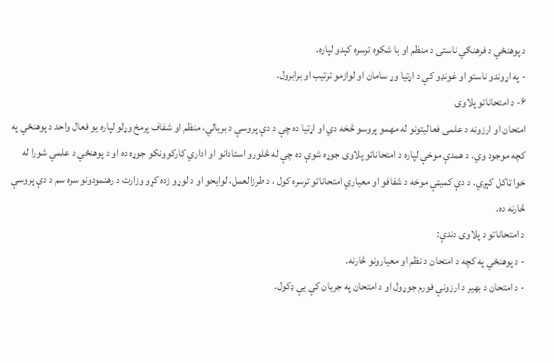د پوهنځي د فرهنګي ناستی د منظم او با شکوه ترسره کېدو لپاره.
- په اړوندو ناستو او غونډو کې د اړتيا وړ سامان او لوازمو ترتيب او برابرول.
۶- د امتحاناتو پلاوی
امتحان او ارزونه د علمی فعالیتونو له مهمو پروسو څخه دي او اړتیا ده چې د دې پروسې د بریالي، منظم او شفاف پرمخ وړلو لپاره يو فعال واحد د پوهنځي په کچه موجود وي. د همدې موخې لپاره د امتحاناتو پلاوی جوړه شوې ده چې له څلورو استادانو او اداري کارکوونکو جوړه ده او د پوهنځي د علمي شورا له خوا ټاکل کېږي. د دې کمیټې موخه د شفافو او معیاري امتحاناتو ترسره کول ، د طرزالعمل، لوایحو او د لوړو زده کړو وزارت د رهنمودونو سره سم د دې پروسې څارنه ده.
د امتحاناتو د پلاوی دندې:
- د پوهنځي په کچه د امتحان د نظم او معیارونو څارنه.
- د امتحان د بهير د ارزونې فورم جوړول او د امتحان په جريان کې يې ډکول.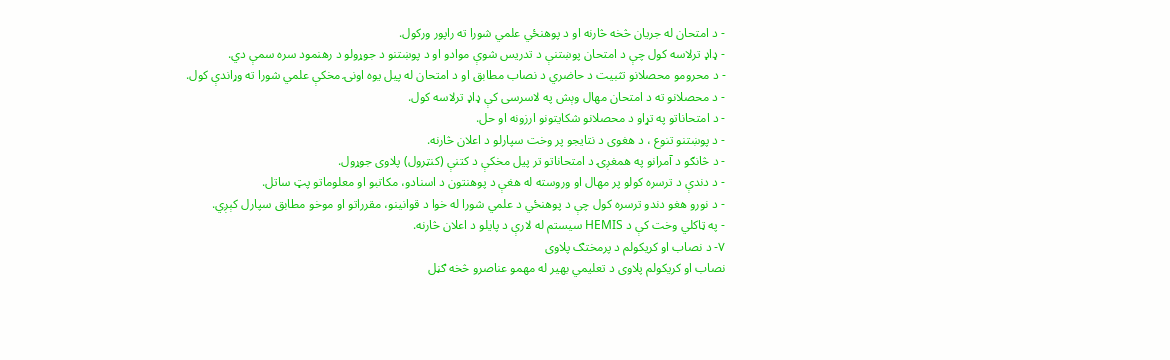- د امتحان له جريان څخه څارنه او د پوهنځي علمي شورا ته راپور ورکول.
- ډاډ ترلاسه کول چې د امتحان پوښتنې د تدریس شوې موادو او د پوښتنو د جوړولو د رهنمود سره سمې دي.
- د محرومو محصلانو تثبيت د حاضري د نصاب مطابق او د امتحان له پيل يوه اونۍ مخکې علمي شورا ته وړاندې کول.
- د محصلانو ته د امتحان مهال وېش په لاسرسی کې ډاډ ترلاسه کول.
- د امتحاناتو په تړاو د محصلانو شکايتونو ارزونه او حل.
- د پوښتنو تنوع ، د هغوی د نتایجو پر وخت سپارلو د اعلان څارنه.
- د څانګو د آمرانو په همغږۍ د امتحاناتو تر پیل مخکې د کتنې (کنټرول) پلاوی جوړول.
- د دندې د ترسره کولو پر مهال او وروسته له هغې د پوهنتون د اسنادو، مکاتبو او معلوماتو پټ ساتل.
- د نورو هغو دندو ترسره کول چې د پوهنځي د علمي شورا له خوا د قوانينو، مقرراتو او موخو مطابق سپارل کېږي.
- په ټاکلي وخت کې د HEMIS سیستم له لارې د پایلو د اعلان څارنه.
۷- د نصاب او کریکولم د پرمختګ پلاوی
نصاب او کریکولم پلاوی د تعلیمي بهیر له مهمو عناصرو څخه ګڼل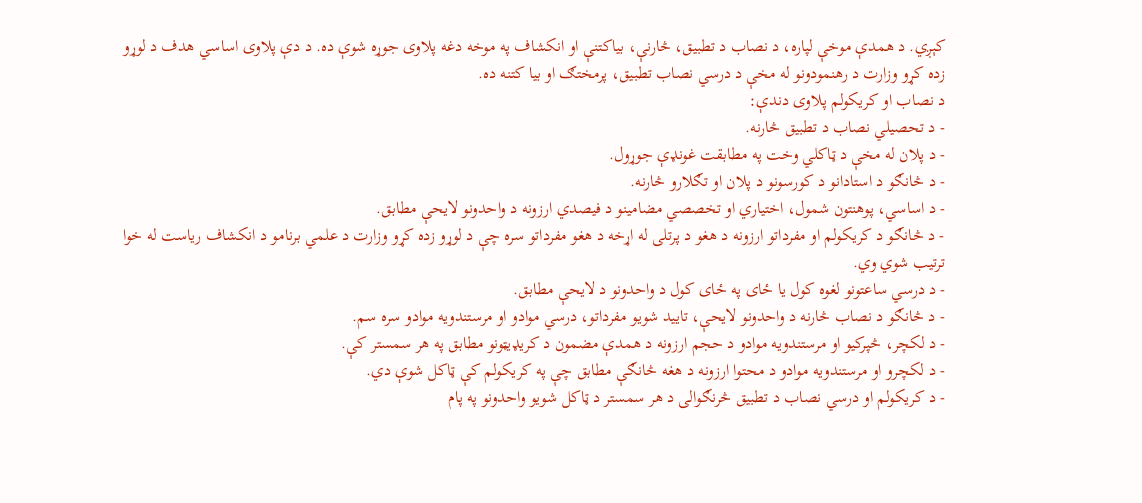کېږي. د همدې موخې لپاره، د نصاب د تطبیق، څارنې، بیاکتنې او انکشاف په موخه دغه پلاوی جوړه شوې ده. د دې پلاوی اساسي هدف د لوړو زده کړو وزارت د رهنمودونو له مخې د درسي نصاب تطبیق، پرمختګ او بیا کتنه ده.
د نصاب او کریکولم پلاوی دندې:
- د تحصیلي نصاب د تطبیق څارنه.
- د پلان له مخې د ټاکلي وخت په مطابقت غونډې جوړول.
- د څانګو د استادانو د کورسونو د پلان او تګلارو څارنه.
- د اساسي، پوهنتون شمول، اختیاري او تخصصي مضامینو د فیصدي ارزونه د واحدونو لایحې مطابق.
- د څانګو د کریکولم او مفرداتو ارزونه د هغو د پرتلی له اړخه د هغو مفرداتو سره چې د لوړو زده کړو وزارت د علمي برنامو د انکشاف ریاست له خوا ترتیب شوي وي.
- د درسي ساعتونو لغوه کول یا ځای په ځای کول د واحدونو د لایحې مطابق.
- د څانګو د نصاب څارنه د واحدونو لایحې، تایید شويو مفرداتو، درسي موادو او مرستندویه موادو سره سم.
- د لکچر، څپرکيو او مرستندویه موادو د حجم ارزونه د همدې مضمون د کریډیټونو مطابق په هر سمستر کې.
- د لکچرو او مرستندویه موادو د محتوا ارزونه د هغه څانګې مطابق چې په کریکولم کې ټاکل شوې دي.
- د کریکولم او درسي نصاب د تطبیق څرنګوالی د هر سمستر د ټاکل شويو واحدونو په پام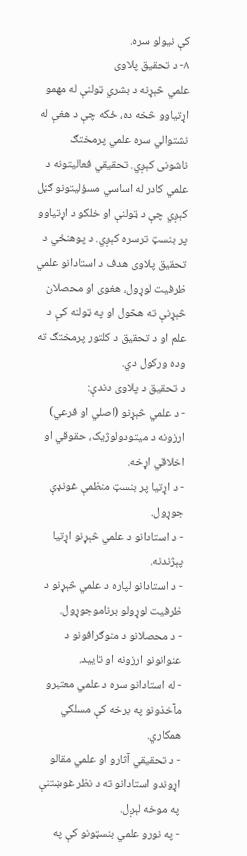کې نیولو سره.
۸- د تحقیق پلاوی
علمي څېړنه د بشري ټولنې له مهمو اړتیاوو څخه ده، ځکه چې د هغې له نشتوالي سره علمي پرمختګ ناشونی کېږي. تحقیقي فعالیتونه د علمي کادر له اساسي مسؤلیتونو ګڼل کېږي چې د ټولنې او خلکو د اړتیاوو پر بنسټ ترسره کېږي. د پوهنځي د تحقیق پلاوی هدف د استادانو علمي ظرفیت لوړول، هغوی او محصلان څېړنې ته هڅول او په ټولنه کې د علم او د تحقیق د کلتور پرمختګ ته وده ورکول دي.
د تحقیق د پلاوی دندې:
- د علمي څېړنو (اصلي او فرعي) ارزونه د میتودولوژیک، حقوقي او اخلاقي اړخه.
- د اړتیا پر بنسټ منظمې غونډې جوړول.
- د استادانو د علمي څېړنو اړتیا پېژندنه.
- د استادانو لپاره د علمي څېړنو د ظرفیت لوړولو برناموجوړول.
- د محصلانو د منوګرافونو د عنوانونو ارزونه او تایید.
- له استادانو سره د علمي معتبرو مآخذونو په برخه کې مسلکي همکاري.
- د تحقیقي آثارو او علمي مقالو اړوندو استادانو ته د نظر غوښتنې په موخه لېږل.
- په نورو علمي بنسټونو کې په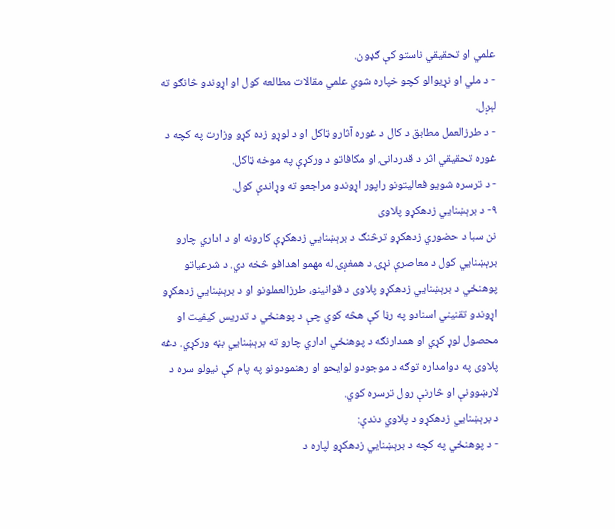علمي او تحقیقي ناستو کې ګډون.
- د ملي او نړيوالو کچو خپاره شوي علمي مقالات مطالعه کول او اړوندو څانګو ته لېږل.
- د طرزالعمل مطابق د کال د غوره آثارو ټاکل او د لوړو زده کړو وزارت په کچه د غوره تحقیقي اثر د قدردانۍ او مکافاتو د ورکړې په موخه ټاکل.
- د ترسره شويو فعالیتونو راپور اړوندو مراجعو ته وړاندې کول.
۹- د برېښنايي زدهکړو پلاوی
نن سبا د حضوري زدهکړو ترڅنګ د برېښنايي زدهکړې کارونه او د اداري چارو برېښنايي کول د معاصرې نړۍ د همغږۍ له مهمو اهدافو څخه دي. د شرعیاتو پوهنځي د برېښنايي زدهکړو پلاوی د قوانینو، طرزالعملونو او د برېښنايي زدهکړو اړوندو تقنيني اسنادو په رڼا کې هڅه کوي چې د پوهنځي د تدریس کیفیت او محصول لوړ کړي او همدارنګه د پوهنځي اداري چارو ته برېښنايي بڼه ورکړي. دغه پلاوی په دوامداره توګه د موجودو لوایحو او رهنمودونو په پام کې نیولو سره د لارښوونې او څارنې رول ترسره کوي.
د برېښنايي زدهکړو د پلاوي دندې:
- د پوهنځي په کچه د برېښنايي زدهکړو لپاره د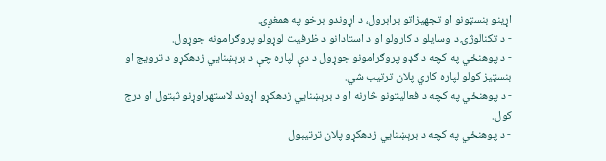اړینو بنسټونو او تجهیزاتو برابرول، د اړوندو برخو په همغږۍ.
- د تکنالوژۍ د وسایلو د کارولو او د استادانو د ظرفیت لوړولو پروګرامونه جوړول.
- د پوهنځي په کچه د ګډو پروګرامونو جوړول د دې لپاره چې د برېښنايي زدهکړو د ترویج او بنسټیز کولو لپاره کاري پلان ترتیب شي.
- د پوهنځي په کچه د فعالیتونو څارنه او د برېښنايي زدهکړو اړوند لاستهراوړنو ثبتول او درج کول.
- د پوهنځي په کچه د برېښنايي زدهکړو پلان ترتیبول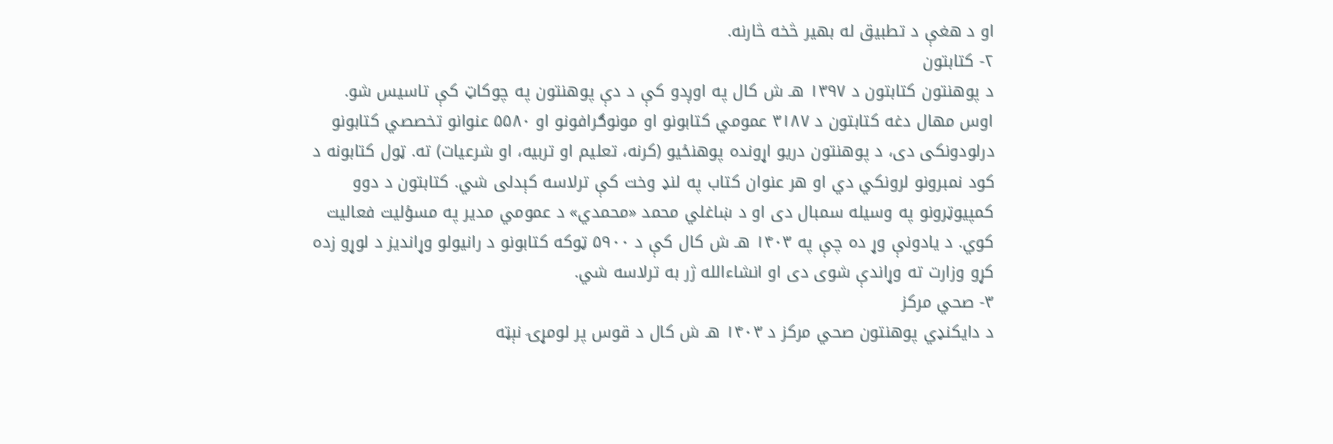او د هغې د تطبیق له بهیر څخه څارنه.
۲- کتابتون
د پوهنتون کتابتون د ۱۳۹۷ هـ ش کال په اوږدو کې د دې پوهنتون په چوکاټ کې تاسیس شو. اوس مهال دغه کتابتون د ۳۱۸۷ عمومي کتابونو او مونوګرافونو او ۵۵۸۰ عنوانو تخصصي کتابونو درلودونکی دی، د پوهنتون دریو اړونده پوهنځیو (کرنه، تعلیم او تربیه، او شرعیات) ته. ټول کتابونه د کود نمبرونو لرونکي دي او هر عنوان کتاب په لنډ وخت کې ترلاسه کېدلی شي. کتابتون د دوو کمپیوټرونو په وسیله سمبال دی او د ښاغلي محمد «محمدي» د عمومي مدیر په مسؤلیت فعالیت کوي. د یادونې وړ ده چې په ۱۴۰۳ هـ ش کال کې د ۵۹۰۰ ټوکه کتابونو د رانیولو وړاندیز د لوړو زده کړو وزارت ته وړاندې شوی دی او انشاءالله ژر به ترلاسه شي.
۳- صحي مرکز
د دایکنډي پوهنتون صحي مرکز د ۱۴۰۳ هـ ش کال د قوس پر لومړۍ نېټه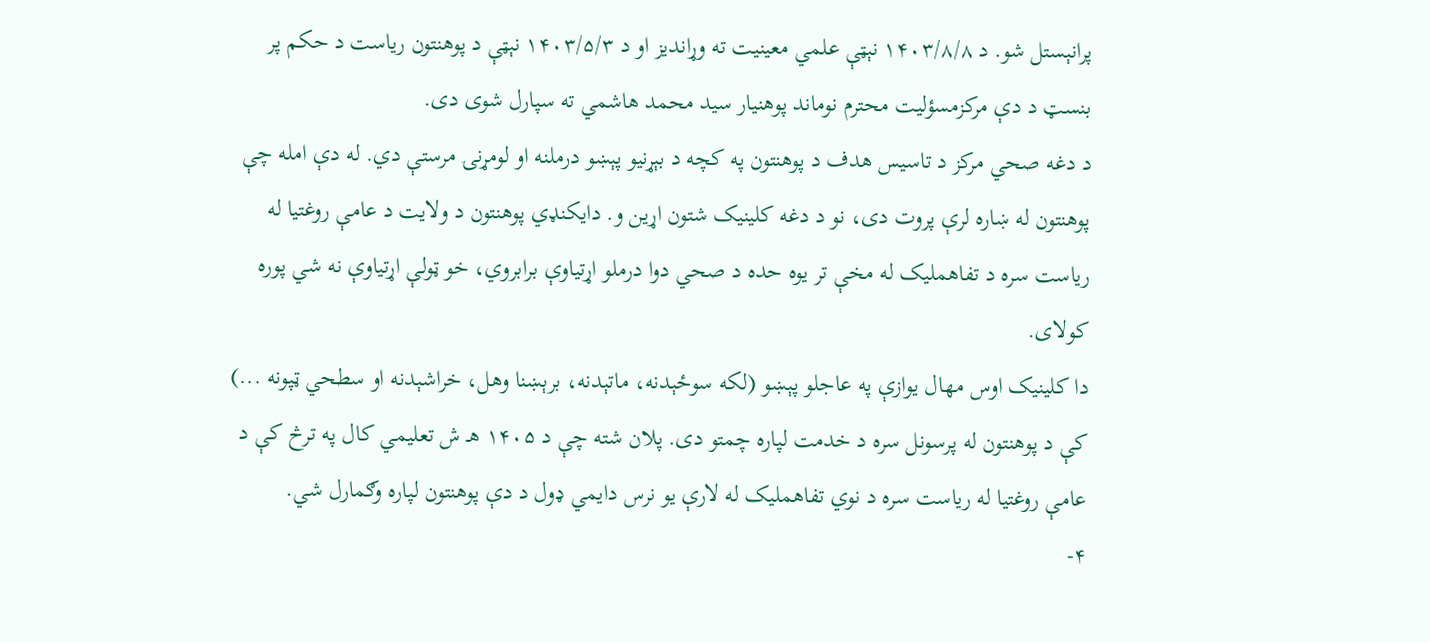پرانېستل شو. د ۱۴۰۳/۸/۸ نېټې علمي معینیت ته وړاندیز او د ۱۴۰۳/۵/۳ نېټې د پوهنتون ریاست د حکم پر بنسټ د دې مرکزمسؤلیت محترم نوماند پوهنیار سید محمد هاشمي ته سپارل شوی دی.
د دغه صحي مرکز د تاسیس هدف د پوهنتون په کچه د بېړنیو پېښو درملنه او لومړنۍ مرستې دي. له دې امله چې پوهنتون له ښاره لرې پروت دی، نو د دغه کلینیک شتون اړین و. دایکنډي پوهنتون د ولایت د عامې روغتیا له ریاست سره د تفاهملیک له مخې تر یوه حده د صحي دوا درملو اړتیاوې برابروي، خو ټولې اړتیاوې نه شي پوره کولای.
دا کلینیک اوس مهال یوازې په عاجلو پېښو (لکه سوځېدنه، ماتېدنه، برېښنا وهل، خراشېدنه او سطحي ټپونه ...) کې د پوهنتون له پرسونل سره د خدمت لپاره چمتو دی. پلان شته چې د ۱۴۰۵ هـ ش تعلیمي کال په ترڅ کې د عامې روغتیا له ریاست سره د نوي تفاهملیک له لارې یو نرس دایمي ډول د دې پوهنتون لپاره وګمارل شي.
۴-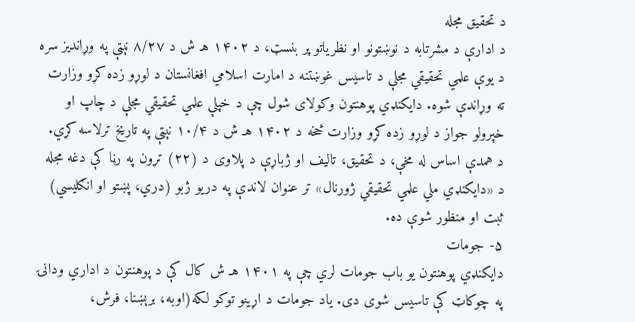د تحقیق مجله
د ادارې د مشرتابه د نوښتونو او نظریاتو پر بنسټ، د ۱۴۰۲ هـ ش د ۸/۲۷ نېټې په وړاندیز سره د یوې علمي تحقیقي مجلې د تاسیس غوښتنه د امارت اسلامي افغانستان د لوړو زده کړو وزارت ته وړاندې شوه. دایکنډي پوهنتون وکولای شول چې د خپلې علمي تحقیقي مجلې د چاپ او خپرولو جواز د لوړو زده کړو وزارت څخه د ۱۴۰۲ هـ ش د ۱۰/۴ نېټې په تاریخ ترلاسه کړي.
د همدې اساس له مخې، د تحقیق، تالیف او ژباړې د پلاوی د (۲۲) تړون په رڼا کې دغه مجله د «دایکنډي ملي علمي تحقیقي ژورنال» تر عنوان لاندې په دریو ژبو (دري، پښتو او انګلیسي) ثبت او منظور شوې ده.
۵- جومات
دایکنډي پوهنتون یو باب جومات لري چې په ۱۴۰۱ هـ ش کال کې د پوهنتون د اداري ودانۍ په چوکاټ کې تاسیس شوی دی. یاد جومات د اړینو توکو لکه(اوبه، برېښنا، فرش،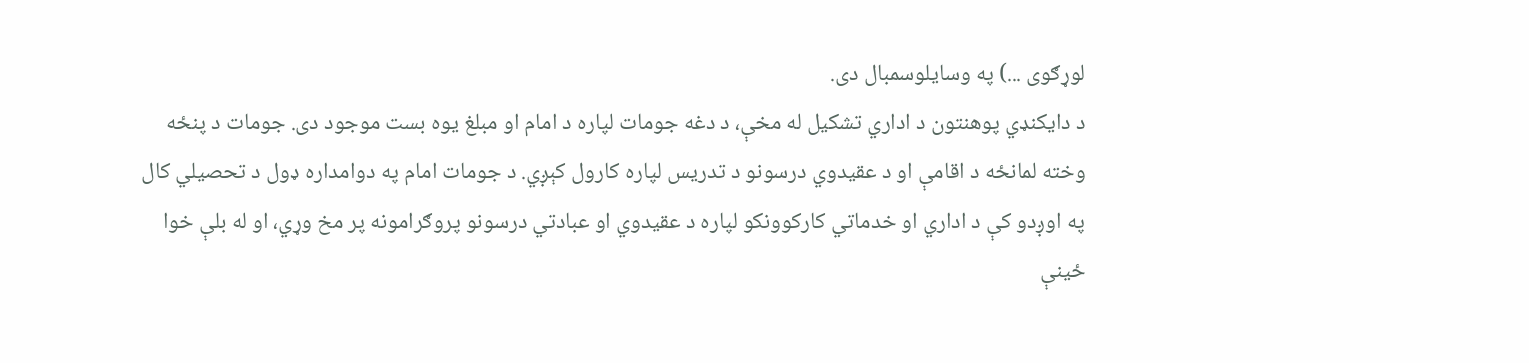لوړګوی ...) په وسایلوسمبال دی.
د دایکنډي پوهنتون د اداري تشکیل له مخې، د دغه جومات لپاره د امام او مبلغ یوه بست موجود دی. جومات د پنځه وخته لمانځه د اقامې او د عقیدوي درسونو د تدریس لپاره کارول کېږي. د جومات امام په دوامداره ډول د تحصیلي کال په اوږدو کې د اداري او خدماتي کارکوونکو لپاره د عقیدوي او عبادتي درسونو پروګرامونه پر مخ وړي، او له بلې خوا ځینې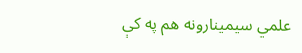علمي سیمینارونه هم په کې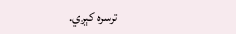ترسره کېږي.